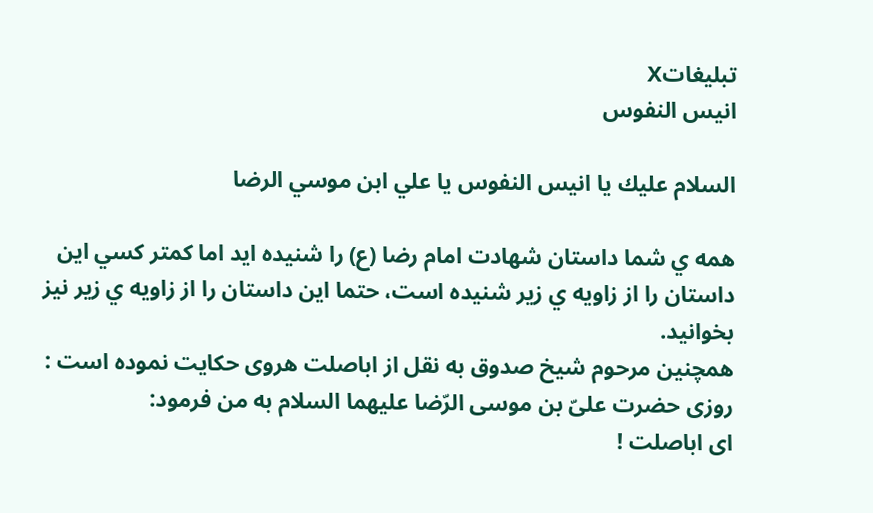تبليغاتX
انيس النفوس

السلام عليك يا انيس النفوس يا علي ابن موسي الرضا

همه ي شما داستان شهادت امام رضا (ع) را شنيده ايد اما كمتر كسي اين داستان را از زاويه ي زير شنيده است، حتما اين داستان را از زاويه ي زير نيز بخوانيد.
همچنين مرحوم شيخ صدوق به نقل از اباصلت هروى حكايت نموده است :
روزى حضرت علىّ بن موسى الرّضا عليهما السلام به من فرمود:
اى اباصلت !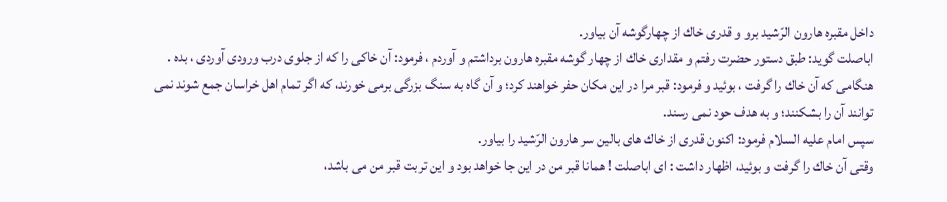داخل مقبره هارون الرّشيد برو و قدرى خاك از چهارگوشه آن بياور.
اباصلت گويد: طبق دستور حضرت رفتم و مقدارى خاك از چهار گوشه مقبره هارون برداشتم و آوردم ، فرمود: آن خاكى را كه از جلوى درب ورودى آوردى ، بده .
هنگامى كه آن خاك را گرفت ، بوئيد و فرمود: قبر مرا در اين مكان حفر خواهند كرد؛ و آن گاه به سنگ بزرگى برمى خورند، كه اگر تمام اهل خراسان جمع شوند نمى توانند آن را بشكنند؛ و به هدف حود نمى رسند.
سپس امام عليه السلام فرمود: اكنون قدرى از خاك هاى بالين سر هارون الرّشيد را بياور.
وقتى آن خاك را گرفت و بوئيد، اظهار داشت : اى اباصلت ! همانا قبر من در اين جا خواهد بود و اين تربت قبر من مى باشد،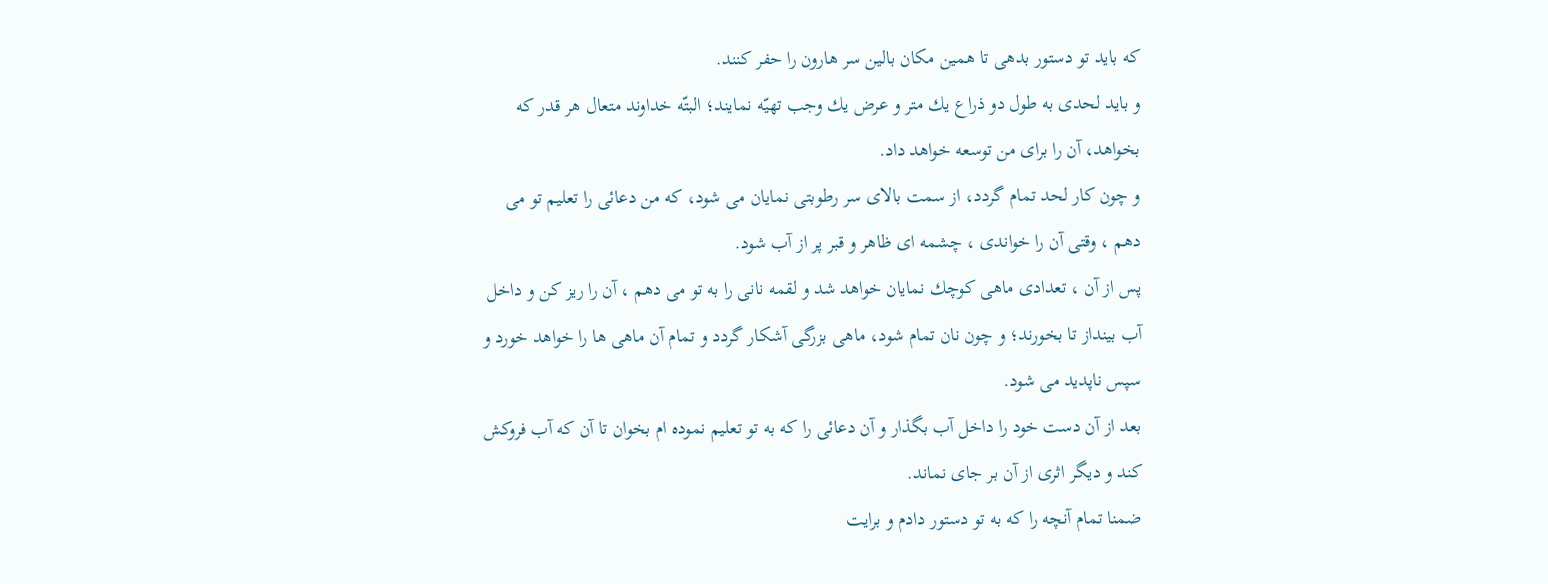كه بايد تو دستور بدهى تا همين مكان بالين سر هارون را حفر كنند.
و بايد لحدى به طول دو ذراع يك متر و عرض يك وجب تهيّه نمايند؛ البتّه خداوند متعال هر قدر كه بخواهد، آن را براى من توسعه خواهد داد.
و چون كار لحد تمام گردد، از سمت بالاى سر رطوبتى نمايان مى شود، كه من دعائى را تعليم تو مى دهم ، وقتى آن را خواندى ، چشمه اى ظاهر و قبر پر از آب شود.
پس از آن ، تعدادى ماهى كوچك نمايان خواهد شد و لقمه نانى را به تو مى دهم ، آن را ريز كن و داخل آب بينداز تا بخورند؛ و چون نان تمام شود، ماهى بزرگى آشكار گردد و تمام آن ماهى ها را خواهد خورد و سپس ناپديد مى شود.
بعد از آن دست خود را داخل آب بگذار و آن دعائى را كه به تو تعليم نموده ام بخوان تا آن كه آب فروكش كند و ديگر اثرى از آن بر جاى نماند.
ضمنا تمام آنچه را كه به تو دستور دادم و برايت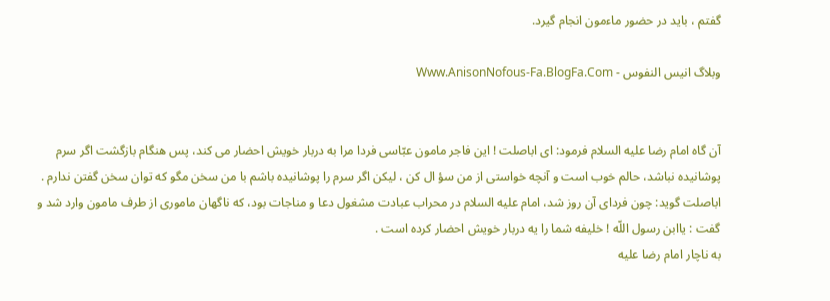گفتم ، بايد در حضور ماءمون انجام گيرد.

وبلاگ انيس النفوس - Www.AnisonNofous-Fa.BlogFa.Com


آن گاه امام رضا عليه السلام فرمود: اى اباصلت ! اين فاجر مامون عبّاسى فردا مرا به دربار خويش احضار مى كند، پس هنگام بازگشت اگر سرم پوشانيده نباشد، حالم خوب است و آنچه خواستى از من سؤ ال كن ، ليكن اگر سرم را پوشانيده باشم با من سخن مگو كه توان سخن گفتن ندارم .
اباصلت گويد: چون فرداى آن روز شد، امام عليه السلام در محراب عبادت مشغول دعا و مناجات بود، كه ناگهان مامورى از طرف مامون وارد شد و گفت : ياابن رسول اللّه ! خليفه شما را يه دربار خويش احضار كرده است .
به ناچار امام رضا عليه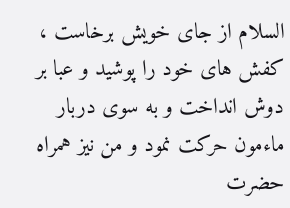السلام از جاى خويش برخاست ، كفش هاى خود را پوشيد و عبا بر دوش انداخت و به سوى دربار ماءمون حركت نمود و من نيز همراه حضرت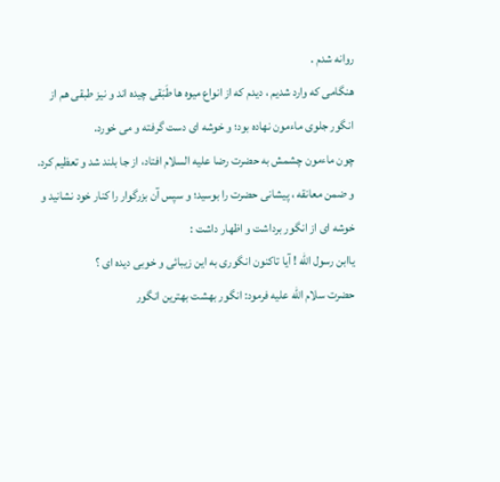روانه شدم .
هنگامى كه وارد شديم ، ديدم كه از انواع ميوه ها طَبَقى چيده اند و نيز طبقى هم از انگور جلوى ماءمون نهاده بود؛ و خوشه اى دست گرفته و مى خورد.
چون ماءمون چشمش به حضرت رضا عليه السلام افتاد، از جا بلند شد و تعظيم كرد.
و ضمن معانقه ، پيشانى حضرت را بوسيد؛ و سپس آن بزرگوار را كنار خود نشانيد و خوشه اى از انگور برداشت و اظهار داشت :
ياابن رسول اللّه ! آيا تاكنون انگورى به اين زيبائى و خوبى ديده اى ؟
حضرت سلام اللّه عليه فرمود: انگور بهشت بهترين انگور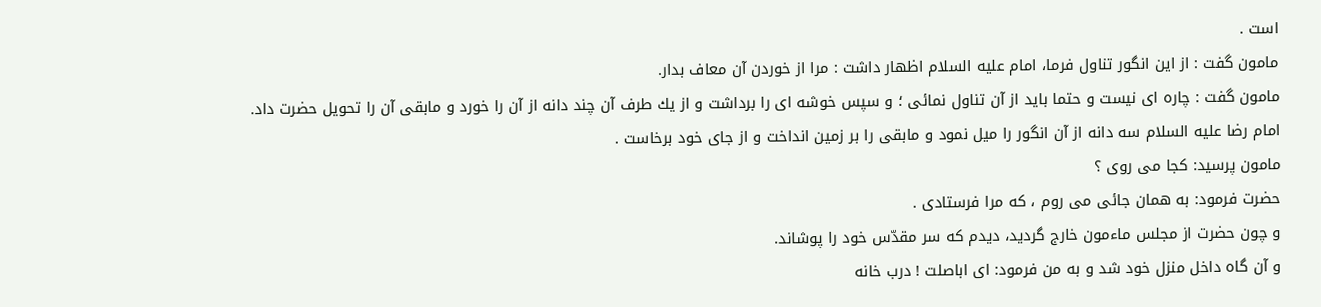است .
مامون گفت : از اين انگور تناول فرما، امام عليه السلام اظهار داشت : مرا از خوردن آن معاف بدار.
مامون گفت : چاره اى نيست و حتما بايد از آن تناول نمائى ؛ و سپس خوشه اى را برداشت و از يك طرف آن چند دانه از آن را خورد و مابقى آن را تحويل حضرت داد.
امام رضا عليه السلام سه دانه از آن انگور را ميل نمود و مابقى را بر زمين انداخت و از جاى خود برخاست .
مامون پرسيد: كجا مى روى ؟
حضرت فرمود: به همان جائى مى روم ، كه مرا فرستادى .
و چون حضرت از مجلس ماءمون خارج گرديد، ديدم كه سر مقدّس خود را پوشاند.
و آن گاه داخل منزل خود شد و به من فرمود: اى اباصلت ! درب خانه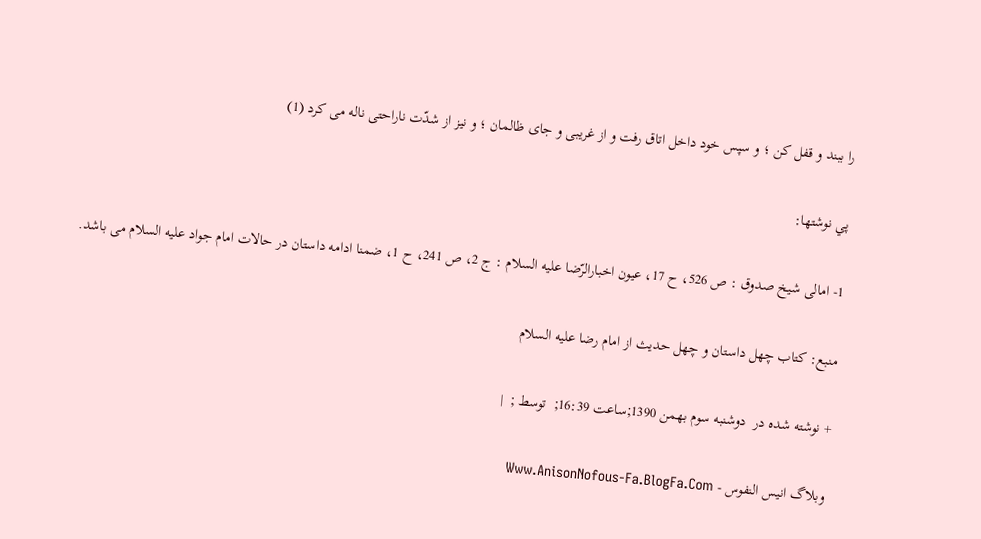را ببند و قفل كن ؛ و سپس خود داخل اتاق رفت و از غريبى و جاى ظالمان ؛ و نيز از شدّت ناراحتى ناله مى كرد (1)

پي نوشتها:

1- امالى شيخ صدوق : ص 526، ح 17، عيون اخبارالرّضا عليه السلام : ج 2، ص 241، ح 1، ضمنا ادامه داستان در حالات امام جواد عليه السلام مى باشد.

منبع: كتاب چهل داستان و چهل حديث از امام رضا عليه السلام

+ نوشته شده در  دوشنبه سوم بهمن 1390;ساعت 16:39;  توسط ;  |

وبلاگ انيس النفوس - Www.AnisonNofous-Fa.BlogFa.Com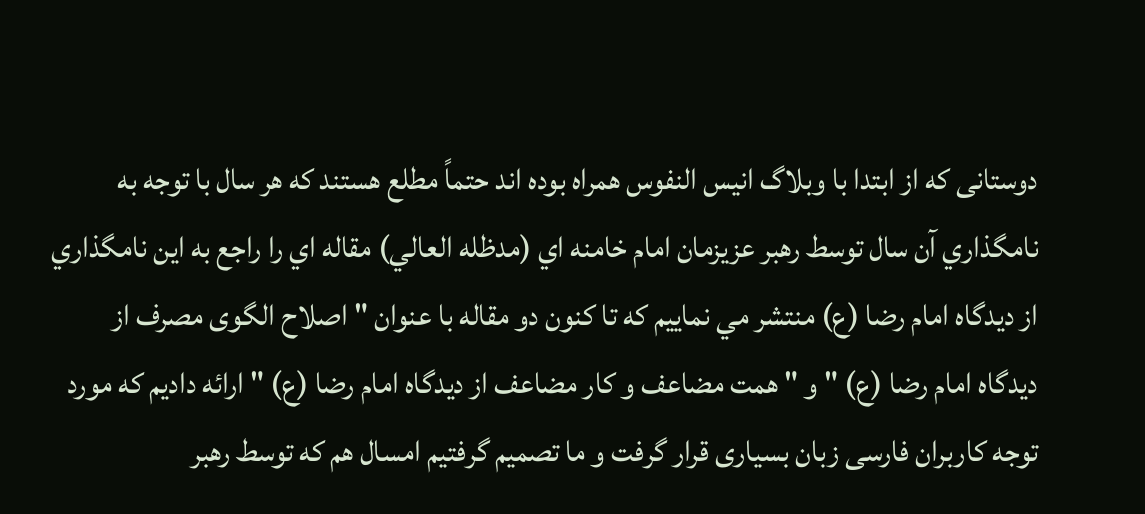دوستانی که از ابتدا با وبلاگ انیس النفوس همراه بوده اند حتماً مطلع هستند که هر سال با توجه به نامگذاري آن سال توسط رهبر عزيزمان امام خامنه اي (مدظله العالي) مقاله اي را راجع به اين نامگذاري از ديدگاه امام رضا (ع) منتشر مي نماييم كه تا كنون دو مقاله با عنوان " اصلاح الگوی مصرف از دیدگاه امام رضا (ع) " و " همت مضاعف و کار مضاعف از دیدگاه امام رضا (ع) " ارائه دادیم که مورد توجه کاربران فارسی زبان بسیاری قرار گرفت و ما تصمیم گرفتیم امسال هم که توسط رهبر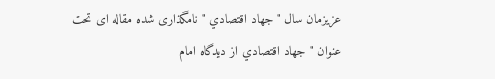عزیزمان سال " جهاد اقتصادي " نامگذاری شده مقاله ای تحت عنوان " جهاد اقتصادي از دیدگاه امام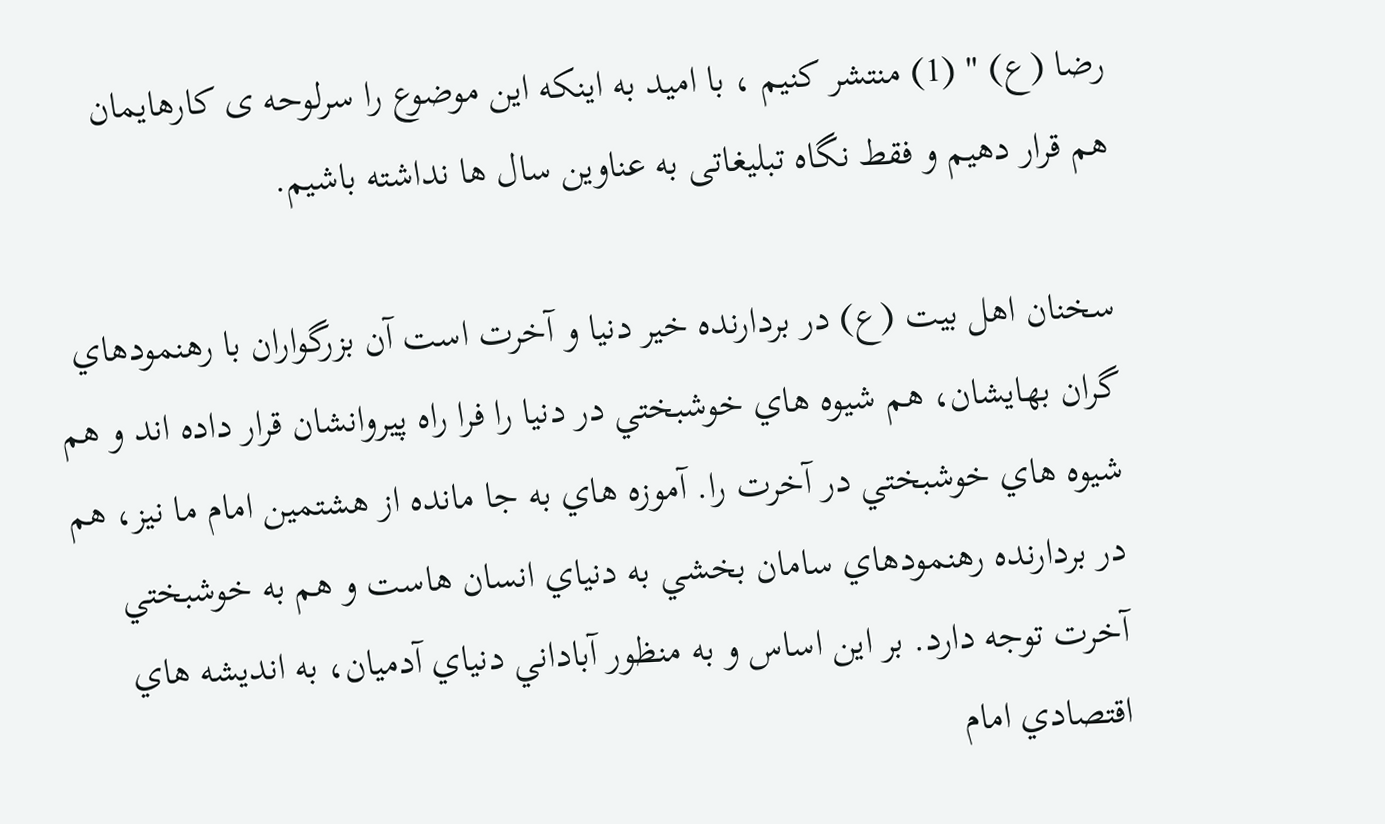رضا (ع) " (1) منتشر کنیم ، با امید به اینکه این موضوع را سرلوحه ی کارهایمان هم قرار دهیم و فقط نگاه تبلیغاتی به عناوین سال ها نداشته باشیم.

سخنان اهل بيت (ع) در بردارنده خير دنيا و آخرت است آن بزرگواران با رهنمودهاي گران بهايشان، هم شيوه هاي خوشبختي در دنيا را فرا راه پيروانشان قرار داده اند و هم شيوه هاي خوشبختي در آخرت را. آموزه هاي به جا مانده از هشتمين امام ما نيز، هم در بردارنده رهنمودهاي سامان بخشي به دنياي انسان هاست و هم به خوشبختي آخرت توجه دارد. بر اين اساس و به منظور آباداني دنياي آدميان، به انديشه هاي اقتصادي امام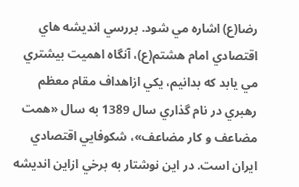رضا(ع) اشاره مي شود. بررسي انديشه هاي اقتصادي امام هشتم(ع)، آنگاه اهميت بيشتري مي يابد كه بدانيم، يكي ازاهداف مقام معظم رهبري در نام گذاري سال 1389 به سال «همت مضاعف و كار مضاعف»، شكوفايي اقتصادي ايران است. در اين نوشتار به برخي ازاين انديشه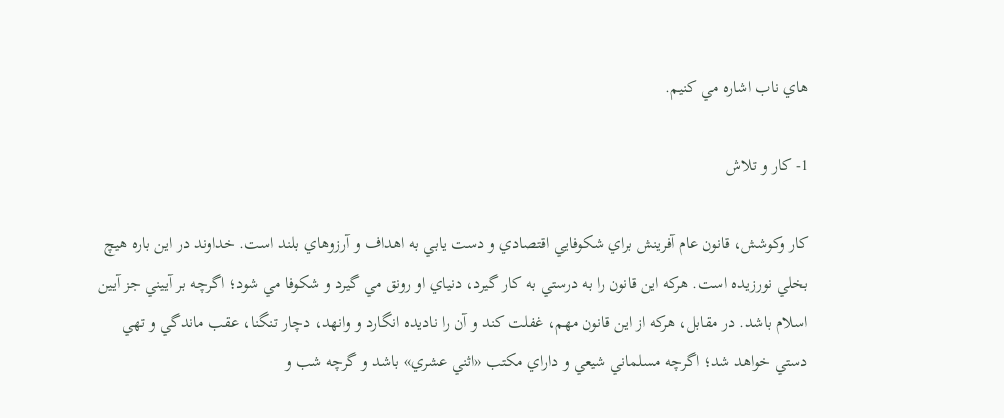هاي ناب اشاره مي كنيم.

1- كار و تلاش

كار وكوشش، قانون عام آفرينش براي شكوفايي اقتصادي و دست يابي به اهداف و آرزوهاي بلند است. خداوند در اين باره هيچ بخلي نورزيده است. هركه اين قانون را به درستي به كار گيرد، دنياي او رونق مي گيرد و شكوفا مي شود؛ اگرچه بر آييني جز آيين اسلام باشد. در مقابل، هركه از اين قانون مهم، غفلت كند و آن را ناديده انگارد و وانهد، دچار تنگنا، عقب ماندگي و تهي دستي خواهد شد؛ اگرچه مسلماني شيعي و داراي مكتب «اثني عشري» باشد و گرچه شب و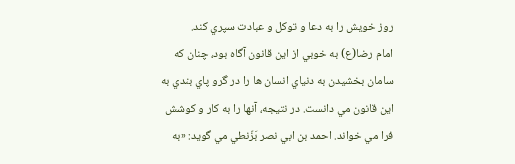روز خويش را به دعا و توكل و عبادت سپري كند.
امام رضا(ع) به خوبي از اين قانون آگاه بود، چنان كه سامان بخشيدن به دنياي انسان ها را در گرو پاي بندي به اين قانون مي دانست. در نتيجه، آنها را به كار و كوشش فرا مي خواند. احمد بن ابي نصر بَزّنطي مي گويد: «به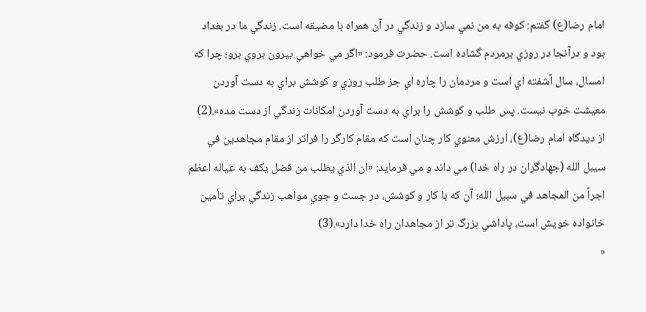امام رضا(ع) گفتم: كوفه به من نمي سازد و زندگي در آن همراه با مضيقه است. زندگي ما در بغداد بود و درآنجا در روزي برمردم گشاده است. حضرت فرمود: «اگر مي خواهي بيرون بروي برو؛ چرا كه امسال، سال آشفته اي است و مردمان را چاره اي جز طلب روزي و كوشش براي به دست آوردن معيشت خوب نيست. پس طلب و كوشش را براي به دست آوردن امكانات زندگي از دست مده».(2)
از ديدگاه امام رضا(ع)، ارزش معنوي كار چنان است كه مقام كارگر را فراتر از مقام مجاهدين في سيبل الله (جهادگران در راه خدا) مي داند و مي فرمايد: «ان الذي يطلب من فضل يكف به عياله اعظم اجراً من المجاهد في سبيل الله؛ آن كه با كار و كوشش، در جست و جوي مواهب زندگي براي تأمين خانواده خويش است، پاداشي بزرگ تر از مجاهدان راه خدا دارد».(3)
«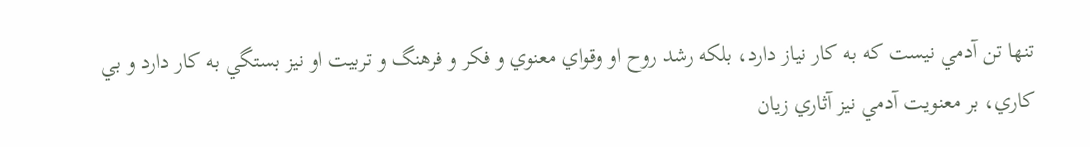تنها تن آدمي نيست كه به كار نياز دارد، بلكه رشد روح او وقواي معنوي و فكر و فرهنگ و تربيت او نيز بستگي به كار دارد و بي كاري، بر معنويت آدمي نيز آثاري زيان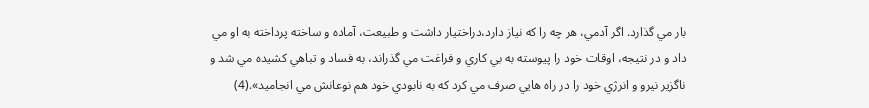بار مي گذارد. اگر آدمي، هر چه را كه نياز دارد،دراختيار داشت و طبيعت، آماده و ساخته پرداخته به او مي داد و در نتيجه، اوقات خود را پيوسته به بي كاري و فراغت مي گذراند، به فساد و تباهي كشيده مي شد و ناگزير نيرو و انرژي خود را در راه هايي صرف مي كرد كه به نابودي خود هم نوعانش مي انجاميد».(4)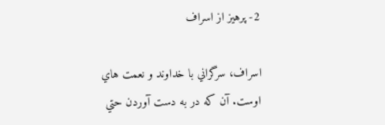2- پرهيز از اسراف

اسراف، سرگراني با خداوند و نعمت هاي اوست. آن كه در به دست آوردن حتي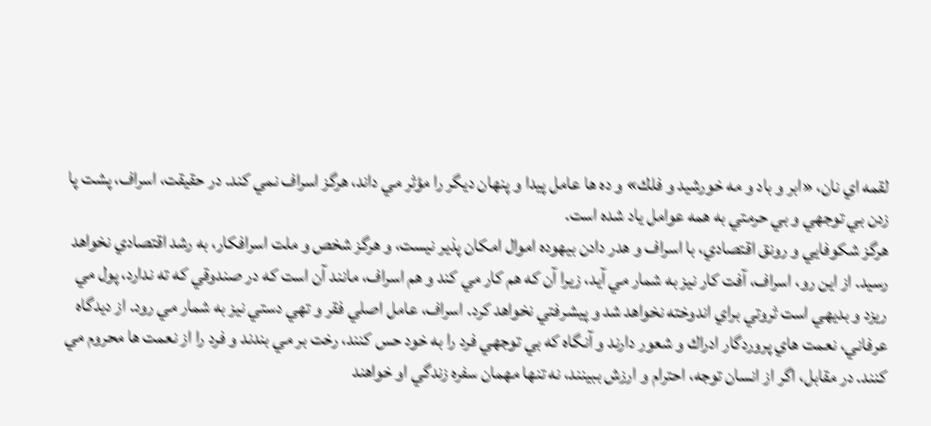لقمه اي نان، «ابر و باد و مه خورشيد و فلك» و ده ها عامل پيدا و پنهان ديگر را مؤثر مي داند، هرگز اسراف نمي كند. در حقيقت، اسراف، پشت پا زدن بي توجهي و بي حرمتي به همه عوامل ياد شده است.
هرگز شكوفايي و رونق اقتصادي، با اسراف و هدر دادن بيهوده اموال امكان پذير نيست، و هرگز شخص و ملت اسرافكار، به رشد اقتصادي نخواهد رسيد. از اين رو، اسراف، آفت كار نيز به شمار مي آيد، زيرا آن كه هم كار مي كند و هم اسراف، مانند آن است كه در صندوقي كه ته ندارد، پول مي ريزد و بديهي است ثروتي براي اندوخته نخواهد شد و پيشرفتي نخواهد كرد. اسراف، عامل اصلي فقر و تهي دستي نيز به شمار مي رود. از ديدگاه عرفاني، نعمت هاي پروردگار ادراك و شعور دارند و آنگاه كه بي توجهي فرد را به خود حس كنند، رخت بر مي بندند و فرد را از نعمت ها محروم مي كنند. در مقابل، اگر از انسان توجه، احترام و ارزش ببينند، نه تنها مهمان سفره زندگي او خواهند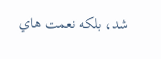شد، بلكه نعمت هاي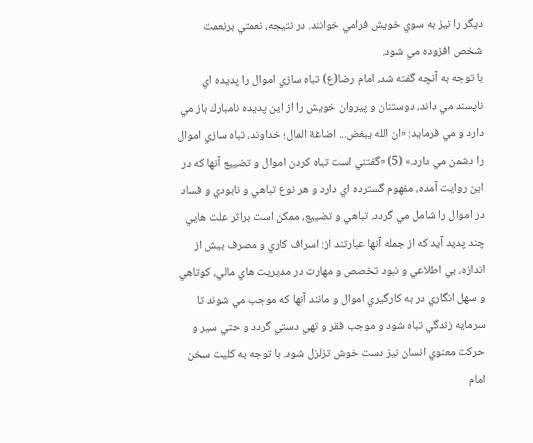ديگر را نيز به سوي خويش فرامي خوانند. در نتيجه، نعمتي برنعمت شخص افزوده مي شود.
با توجه به آنچه گفته شد، امام رضا(ع) تباه سازي اموال را پديده اي ناپسند مي داند، دوستنان و پيروان خويش را از اين پديده نامبارك باز مي دارد و مي فرمايد: «ان الله يبغض... اضاغة المال؛ خداوند، تباه سازي اموال را دشمن مي دارد.» (5) «گفتني است تباه كردن اموال و تضييع آنها كه در اين روايت آمده، مفهوم گسترده اي دارد و هر نوع تباهي و نابودي و فساد در اموال را شامل مي گردد. تباهي و تضييع، ممكن است براثر علت هايي چند پديد آيد كه از جمله آنها عبارتند از: اسراف كاري و مصرف بيش از اندازه، بي اطلاعي و نبود تخصص و مهارت در مديريت هاي مالي، كوتاهي و سهل انگاري در به كارگيري اموال و مانند آنها كه موجب مي شوند تا سرمايه زندگي تباه شود و موجب فقر و تهي دستي گردد و حتي سير و حركت معنوي انسان نيز دست خوش تزلزل شود. با توجه به كليت سخن امام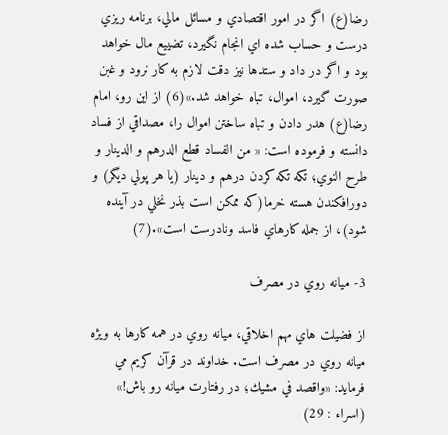رضا(ع) اگر در امور اقتصادي و مسائل مالي، برنامه ريزي درست و حساب شده اي انجام نگيرد، تضييع مال خواهد بود و اگر در داد و ستدها نيز دقت لازم به كار نرود و غبن صورت گيرد، اموال، تباه خواهد شد.»(6) از اين رو، امام رضا(ع) هدر دادن و تباه ساختن اموال را، مصداقي از فساد دانسته و فرموده است: « من الفساد قطع الدرهم و الدينار و طرح النوي؛ تكه تكه كردن درهم و دينار (يا هر پولي ديگر) و دورافكندن هسته خرما(كه ممكن است بذر نخلي در آينده شود)، از جمله كارهاي فاسد ونادرست است».(7)

3- ميانه روي در مصرف

از فضيلت هاي مهم اخلاقي، ميانه روي در همه كارها به ويژه ميانه روي در مصرف است. خداوند در قرآن كريم مي فرمايد: «واقصد في مشيك؛ در رفتارت ميانه رو باش!» (اسراء : 29)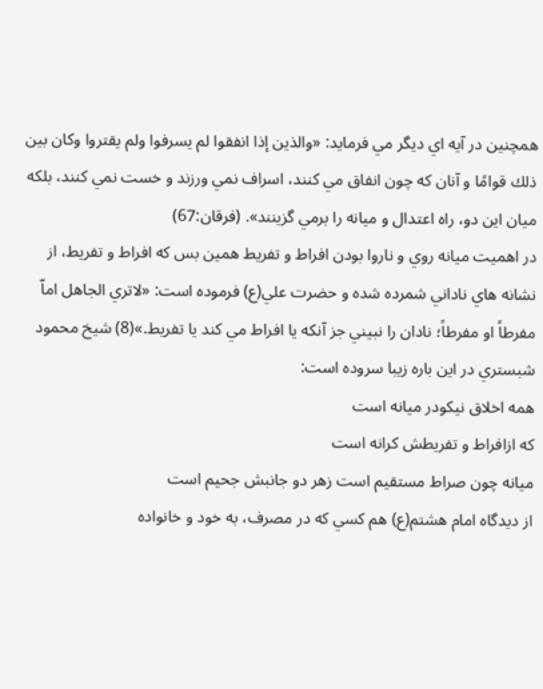همچنين در آيه اي ديگر مي فرمايد: «والذين إذا انفقوا لم يسرفوا ولم يقتروا وكان بين ذلك قوامًا و آنان كه چون انفاق مي كنند، اسراف نمي ورزند و خست نمي كنند، بلكه ميان اين دو، راه اعتدال و ميانه را برمي گزينند». (فرقان:67)
در اهميت ميانه روي و ناروا بودن افراط و تفريط همين بس كه افراط و تفريط، از نشانه هاي ناداني شمرده شده و حضرت علي(ع) فرموده است: «لاتري الجاهل اماّ مفرطاً او مفرطاً؛ نادان را نبيني جز آنكه يا افراط مي كند يا تفريط.»(8) شيخ محمود شبستري در اين باره زيبا سروده است:
همه اخلاق نيكودر ميانه است
كه ازافراط و تفريطش كرانه است
ميانه چون صراط مستقيم است زهر دو جانبش جحيم است
از ديدگاه امام هشتم(ع) هم كسي كه در مصرف، به خود و خانواده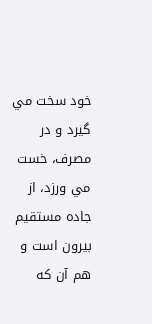خود سخت مي گيرد و در مصرف، خست مي ورزد، از جاده مستقيم بيرون است و هم آن که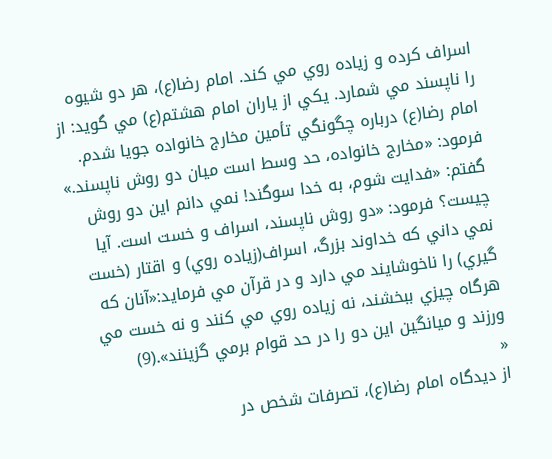اسراف كرده و زياده روي مي كند. امام رضا(ع)، هر دو شيوه را ناپسند مي شمارد. يكي از ياران امام هشتم(ع) مي گويد: از امام رضا(ع) درباره چگونگي تأمين مخارج خانواده جويا شدم. فرمود: «مخارج خانواده، حد وسط است ميان دو روش ناپسند.» گفتم: «فدايت شوم، به خدا سوگند! نمي دانم اين دو روش چيست؟ فرمود: «دو روش ناپسند، اسراف و خست است. آيا نمي داني كه خداوند بزرگ، اسراف(زياده روي) و اقتار (خست گيري) را ناخوشايند مي دارد و در قرآن مي فرمايد:«آنان كه هرگاه چيزي ببخشند، نه زياده روي مي كنند و نه خست مي ورزند و ميانگين اين دو را در حد قوام برمي گزينند».(9)
«
از ديدگاه امام رضا(ع)، تصرفات شخص در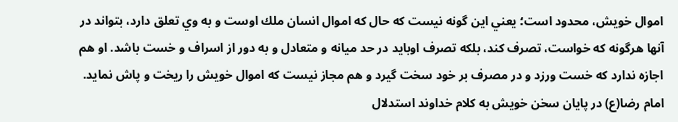اموال خويش، محدود است؛ يعني اين گونه نيست كه حال كه اموال انسان ملك اوست و به وي تعلق دارد، بتواند در آنها هرگونه كه خواست، تصرف كند، بلكه تصرف اوبايد در حد ميانه و متعادل و به دور از اسراف و خست باشد. او هم اجازه ندارد كه خست ورزد و در مصرف بر خود سخت گيرد و هم مجاز نيست كه اموال خويش را ريخت و پاش نمايد. امام رضا(ع) در پايان سخن خويش به كلام خداوند استدلال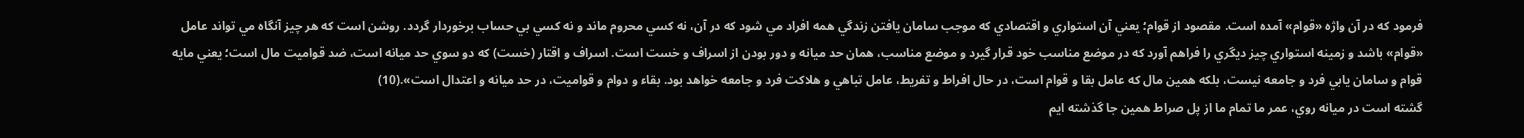فرمود كه در آن واژه «قوام» آمده است. مقصود از قوام؛ يعني آن استواري و اقتصادي كه موجب سامان يافتن زندگي همه افراد مي شود كه در آن، نه كسي محروم ماند و نه كسي بي حساب برخوردار گردد. روشن است كه هر چيز آنگاه مي تواند عامل «قوام» باشد و زمينه استواري چيز ديگري را فراهم آورد كه در موضع مناسب خود قرار گيرد و موضع مناسب، همان حد ميانه و دور بودن از اسراف و خست است. اسراف و اقتار (خست) كه دو سوي حد ميانه است، ضد قواميت مال است؛ يعني مايه قوام و سامان يابي فرد و جامعه نيست، بلكه همين مال كه عامل بقا و قوام است، در حال افراط و تفريط، عامل تباهي و هلاكت فرد و جامعه خواهد بود. بقاء و دوام و قواميت، در حد ميانه و اعتدال است».(10)
گشته است در ميانه روي، عمر ما تمام ما از پل صراط همين جا گذشته ايم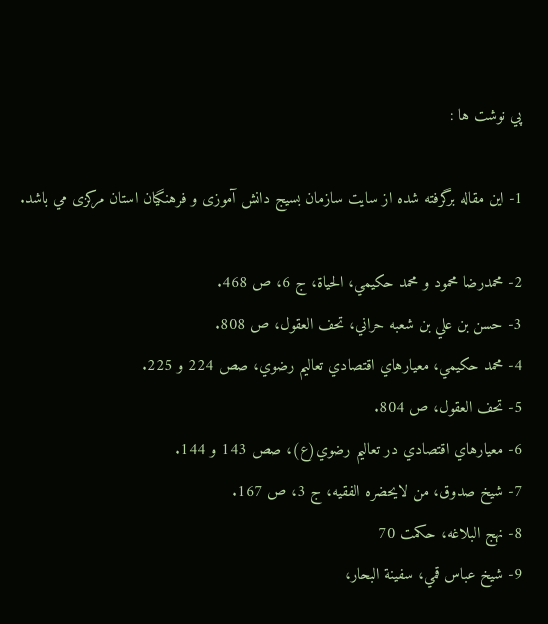پي نوشت ها :

1- اين مقاله برگرفته شده از سايت سازمان بسیج دانش آموزی و فرهنگیان استان مرکزی مي باشد.

2- محمدرضا محمود و محمد حكيمي، الحياة، ج 6، ص 468.
3- حسن بن علي بن شعبه حراني، تحف العقول، ص 808.
4- محمد حكيمي، معيارهاي اقتصادي تعاليم رضوي، صص 224 و 225.
5- تحف العقول، ص 804.
6- معيارهاي اقتصادي در تعاليم رضوي(ع)، صص 143 و 144.
7- شيخ صدوق، من لايحضره الفقيه، ج 3، ص 167.
8- نهج البلاغه، حكمت 70
9- شيخ عباس قمي، سفينة البحار،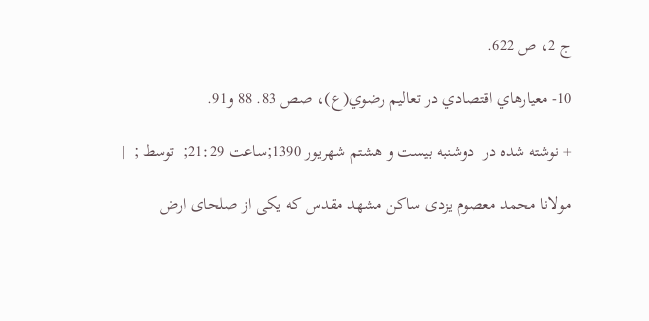ج 2، ص 622.

10- معيارهاي اقتصادي در تعاليم رضوي(ع)، صص 83. 88 و91.

+ نوشته شده در  دوشنبه بیست و هشتم شهریور 1390;ساعت 21:29;  توسط ;  |

مولانا محمد معصوم يزدى ساكن مشهد مقدس كه يكى از صلحاى ارض ‍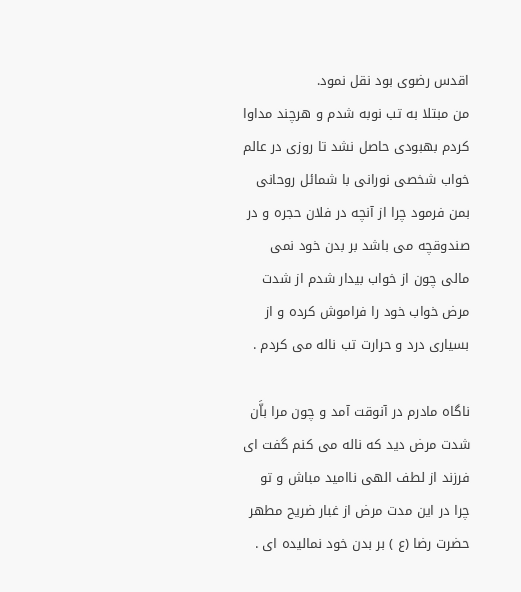اقدس رضوى بود نقل نمود.
من مبتلا به تب نوبه شدم و هرچند مداوا كردم بهبودى حاصل نشد تا روزى در عالم خواب شخصى نورانى با شمائل روحانى بمن فرمود چرا از آنچه در فلان حجره و در صندوقچه مى باشد بر بدن خود نمى مالى چون از خواب بيدار شدم از شدت مرض خواب خود را فراموش كرده و از بسيارى درد و حرارت تب ناله مى كردم .

ناگاه مادرم در آنوقت آمد و چون مرا باَّن شدت مرض ديد كه ناله مى كنم گفت اى فرزند از لطف الهى نااميد مباش و تو چرا در اين مدت مرض از غبار ضريح مطهر حضرت رضا (ع ) بر بدن خود نماليده اى .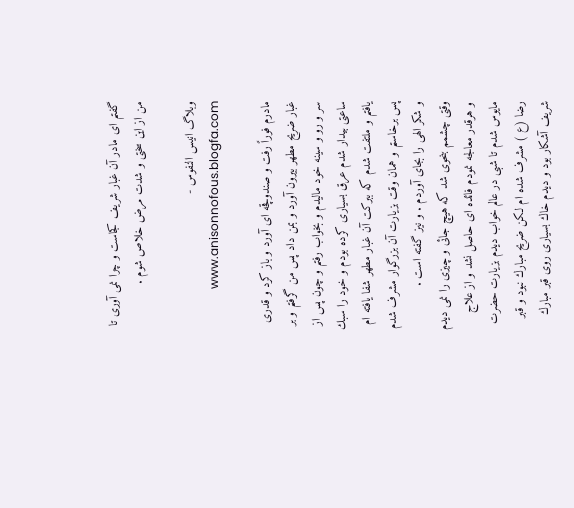گفتم اى مادر آن غبار شريف كجاست و چرا نمى آورى تا من از اين سختى و شدت مرض خلاص شوم .

وبلاگ انیس النفوس - www.anisonnofous.blogfa.com

مادرم فوراً رفت و صندوقچه اى آورد و باز كرد و قدرى غبار ضريح مطهر بيرون آورد و بمن داد پس من گرفتم و بر سر و رو و سينه خود ماليدم و بخواب رفتم و چون پس از ساعتى بيدار شدم عرق بسيارى كرده بودم و خود را سبك يافتم و ملتفت شدم كه ببركت آن غبار مطهر شفا يافته ام پس برخاستم و همان وقت بزيارت آن بزرگوار مشرف شدم و شكر الهى را بجاى آوردم . و نيز گفته است .
وقتى چشمم بنحوى شد كه هيچ جائى و چيزى را نمى ديدم و هرقدر معالجه نمودم فائده اى حاصل نشد و از علاج مايوس شدم تا شبى در عالم خواب ديدم بزيارت حضرت رضا (ع ) مشرف شده ام لكن ضريح مبارك نبود و قبر شريف آشكار بود و ديدم خاك بسيارى روى قبر مبارك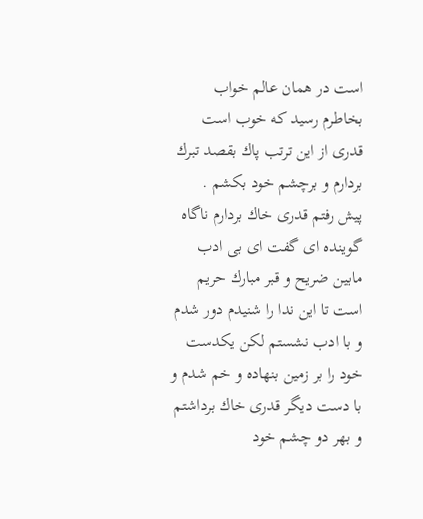است در همان عالم خواب بخاطرم رسيد كه خوب است قدرى از اين ترتب پاك بقصد تبرك بردارم و برچشم خود بكشم .
پيش رفتم قدرى خاك بردارم ناگاه گوينده اى گفت اى بى ادب مابين ضريح و قبر مبارك حريم است تا اين ندا را شنيدم دور شدم و با ادب نشستم لكن يكدست خود را بر زمين بنهاده و خم شدم و با دست ديگر قدرى خاك برداشتم و بهر دو چشم خود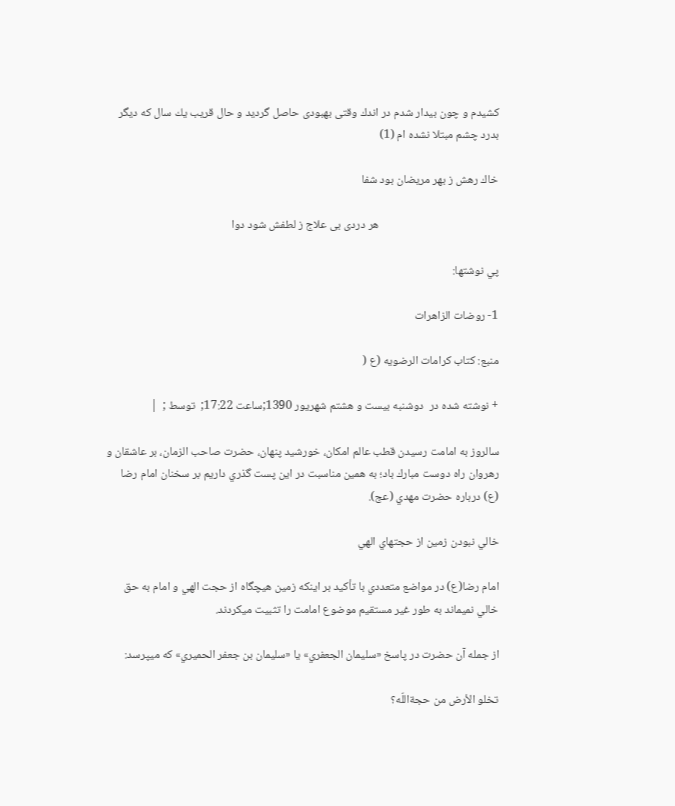كشيدم و چون بيدار شدم در اندك وقتى بهبودى حاصل گرديد و حال قريب يك سال كه ديگر بدرد چشم مبتلا نشده ام (1)

خاك رهش ز بهر مريضان بود شفا

                                             هر دردى بى علاج ز لطفش شود دوا

پي نوشتها:

1- روضات الزاهرات

منبع: كتاب كرامات الرضويه (ع (

+ نوشته شده در  دوشنبه بیست و هشتم شهریور 1390;ساعت 17:22;  توسط ;  |

سالروز به امامت رسيدن قطب عالم امكان، خورشيد پنهان، حضرت صاحب الزمان، بر عاشقان و رهروان راه دوست مبارك باد؛ به همين مناسبت در اين پست گذري داريم بر سخنان امام رضا (ع) درباره حضرت مهدي (عج).

خالي نبودن زمين از حجتهاي الهي

امام رضا(ع) در مواضع متعددي با تأکيد بر اينکه زمين هيچگاه از حجت الهي و امام به حق خالي نميماند به طور غير مستقيم موضوع امامت را تثبيت ميکردند.

از جمله آن حضرت در پاسخ «سليمان الجعفري» يا «سليمان بن جعفر الحميري» که ميپرسد:

تخلو الأرض من حجةاللّه؟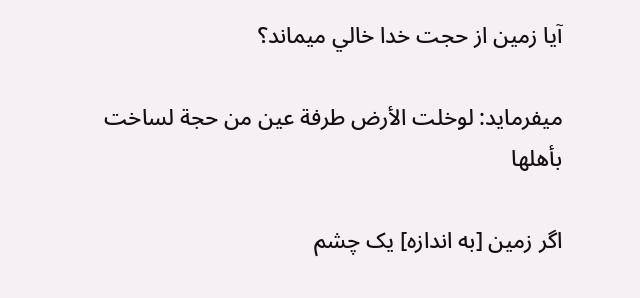آيا زمين از حجت خدا خالي ميماند؟

ميفرمايد: لوخلت الأرض طرفة عين من حجة لساخت بأهلها

اگر زمين [به اندازه] يک چشم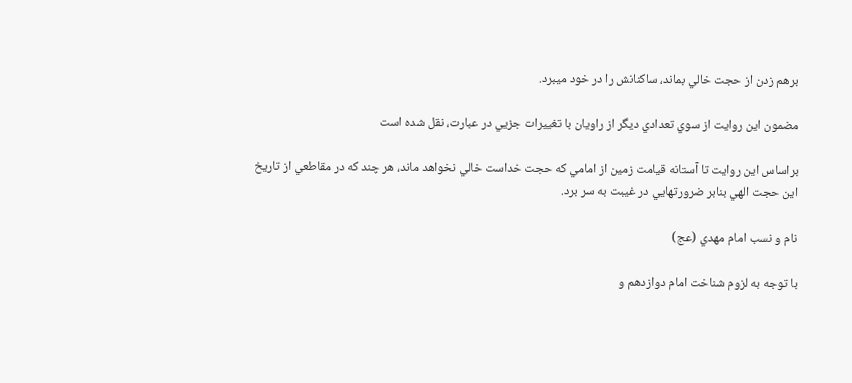برهم زدن از حجت خالي بماند، ساکنانش را در خود ميبرد.

مضمون اين روايت از سوي تعدادي ديگر از راويان با تغييرات جزيي در عبارت، نقل شده است

براساس اين روايت تا آستانه قيامت زمين از امامي که حجت خداست خالي نخواهد ماند، هر چند که در مقاطعي از تاريخ اين حجت الهي بنابر ضرورتهايي در غيبت به سر برد.

نام و نسب امام مهدي (عج)

با توجه به لزوم شناخت امام دوازدهم و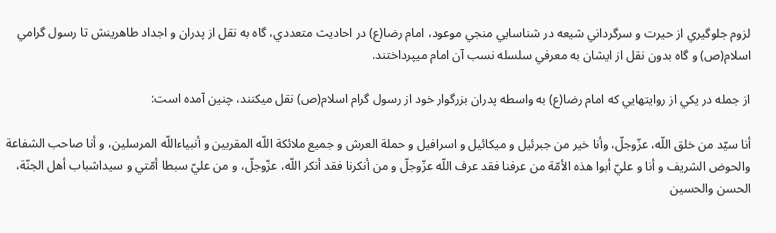لزوم جلوگيري از حيرت و سرگرداني شيعه در شناسايي منجي موعود، امام رضا(ع) در احاديث متعددي، گاه به نقل از پدران و اجداد طاهرينش تا رسول گرامي اسلام(ص) و گاه بدون نقل از ايشان به معرفي سلسله نسب آن امام ميپرداختند.

از جمله در يکي از روايتهايي که امام رضا(ع) به واسطه پدران بزرگوار خود از رسول گرام اسلام(ص) نقل ميکنند، چنين آمده است:

أنا سيّد من خلق اللّه، عزّوجلّ، وأنا خير من جبرئيل و ميکائيل و اسرافيل و حملة العرش و جميع ملائکة اللّه المقربين و أنبياءاللّه المرسلين، و أنا صاحب الشفاعة والحوض الشريف و أنا و عليّ أبوا هذه الأمّة من عرفنا فقد عرف اللّه عزّوجلّ و من أنکرنا فقد أنکر اللّه، عزّوجلّ، و من عليّ سبطا أمّتي و سيداشباب أهل الجنّة، الحسن والحسين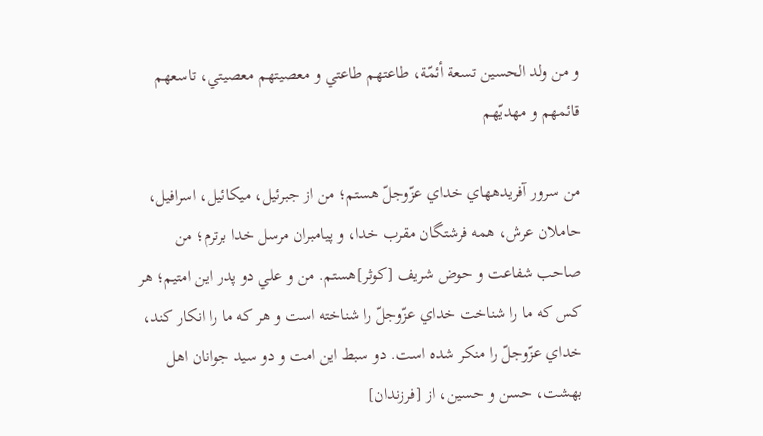و من ولد الحسين تسعة أئمّة، طاعتهم طاعتي و معصيتهم معصيتي، تاسعهم قائمهم و مهديّهم

من سرور آفريدههاي خداي عزّوجلّ هستم؛ من از جبرئيل، ميکائيل، اسرافيل، حاملان عرش، همه فرشتگان مقرب خدا، و پيامبران مرسل خدا برترم؛ من صاحب شفاعت و حوض شريف [کوثر]هستم. من و علي دو پدر اين امتيم؛ هر کس که ما را شناخت خداي عزّوجلّ را شناخته است و هر که ما را انکار کند، خداي عزّوجلّ را منکر شده است. دو سبط اين امت و دو سيد جوانان اهل بهشت، حسن و حسين، از [فرزندان]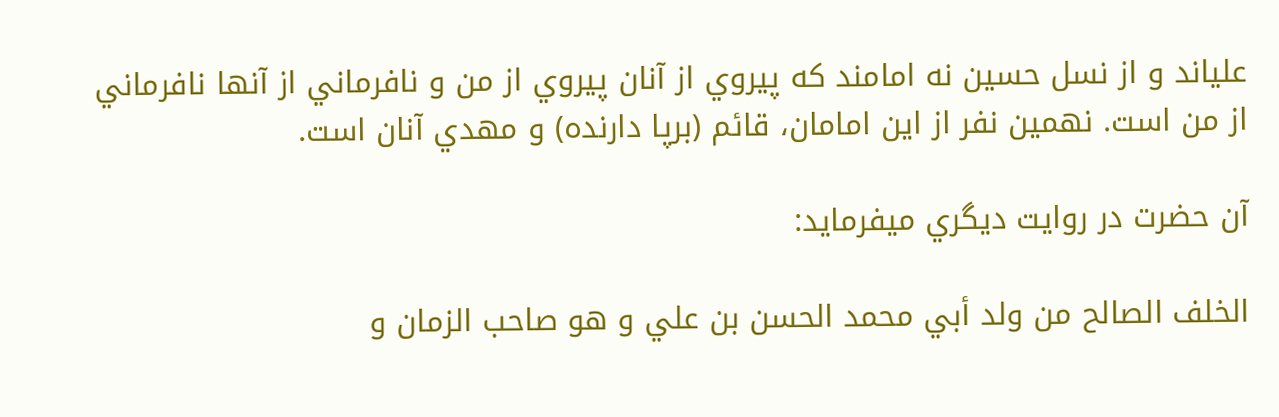علياند و از نسل حسين نه امامند که پيروي از آنان پيروي از من و نافرماني از آنها نافرماني از من است. نهمين نفر از اين امامان، قائم (برپا دارنده) و مهدي آنان است.

آن حضرت در روايت ديگري ميفرمايد:

الخلف الصالح من ولد أبي محمد الحسن بن علي و هو صاحب الزمان و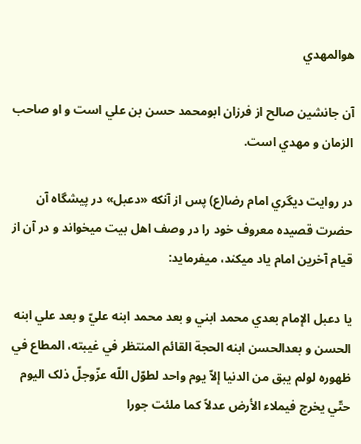هوالمهدي

آن جانشين صالح از فرزان ابومحمد حسن بن علي است و او صاحب الزمان و مهدي است.

در روايت ديگري امام رضا(ع) پس از آنکه «دعبل» در پيشگاه آن حضرت قصيده معروف خود را در وصف اهل بيت ميخواند و در آن از قيام آخرين امام ياد ميکند، ميفرمايد:

يا دعبل الإمام بعدي محمد ابني و بعد محمد ابنه عليّ و بعد علي ابنه الحسن و بعدالحسن ابنه الحجة القائم المنتظر في غيبته، المطاع في ظهوره لولم يبق من الدنيا إلاّ يوم واحد لطوّل اللّه عزّوجلّ ذلک اليوم حتّي يخرج فيملاء الأرض عدلاً کما ملئت جورا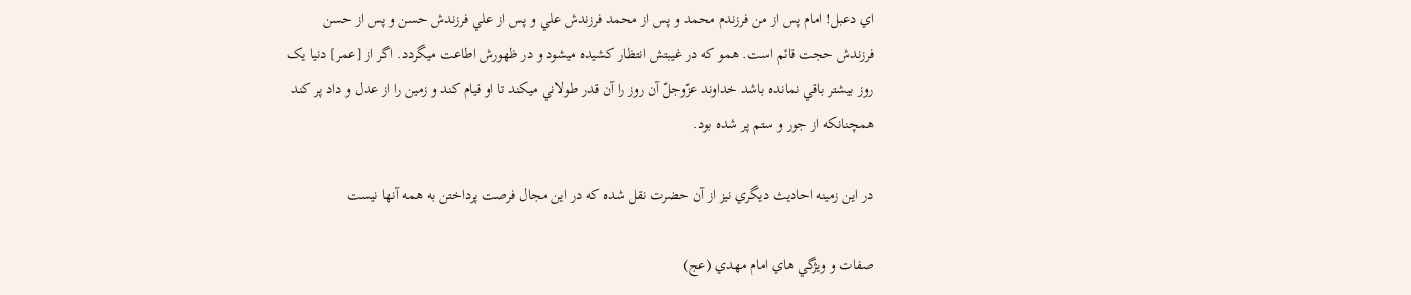اي دعبل! امام پس از من فرزندم محمد و پس از محمد فرزندش علي و پس از علي فرزندش حسن و پس از حسن فرزندش حجت قائم است. همو که در غيبتش انتظار کشيده ميشود و در ظهورش اطاعت ميگردد. اگر از [عمر] دنيا يک روز بيشتر باقي نمانده باشد خداوند عزّوجلّ آن روز را آن قدر طولاني ميکند تا او قيام کند و زمين را از عدل و داد پر کند همچنانکه از جور و ستم پر شده بود.

در اين زمينه احاديث ديگري نيز از آن حضرت نقل شده که در اين مجال فرصت پرداختن به همه آنها نيست

صفات و ويژگي هاي امام مهدي (عج)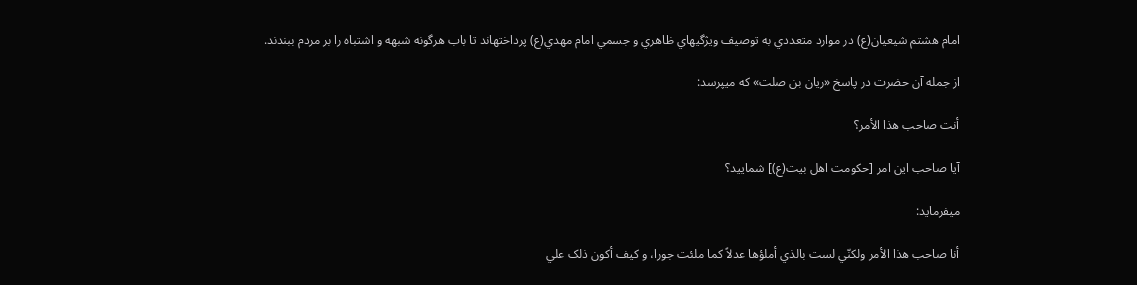امام هشتم شيعيان(ع) در موارد متعددي به توصيف ويژگيهاي ظاهري و جسمي امام مهدي(ع) پرداختهاند تا باب هرگونه شبهه و اشتباه را بر مردم ببندند.

از جمله آن حضرت در پاسخ «ريان بن صلت» که ميپرسد:

أنت صاحب هذا الأمر؟

آيا صاحب اين امر [حکومت اهل بيت(ع)] شماييد؟

ميفرمايد:

أنا صاحب هذا الأمر ولکنّي لست بالذي أملؤها عدلاً کما ملئت جورا، و کيف أکون ذلک علي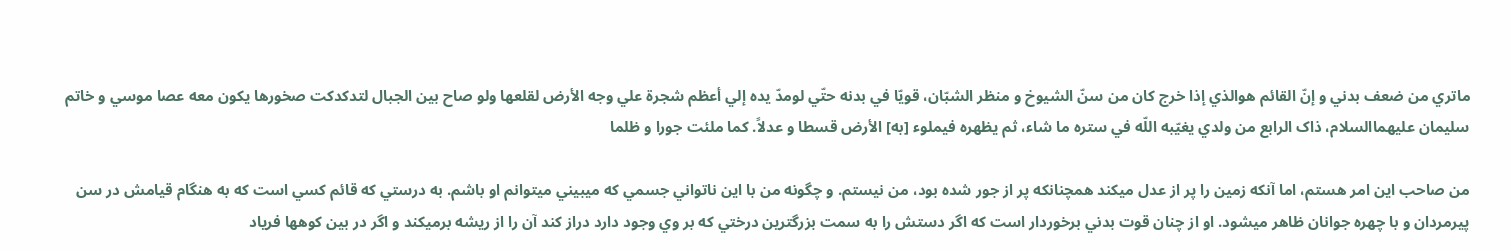ماتري من ضعف بدني و إنّ القائم هوالذي إذا خرج کان من سنّ الشيوخ و منظر الشبّان، قويّا في بدنه حتّي لومدّ يده إلي أعظم شجرة علي وجه الأرض لقلعها ولو صاح بين الجبال لتدکدکت صخورها يکون معه عصا موسي و خاتم سليمان عليهماالسلام، ذاک الرابع من ولدي يغيّبه اللّه في ستره ما شاء، ثم يظهره فيملوء [به] الأرض قسطا و عدلاً. کما ملئت جورا و ظلما

من صاحب اين امر هستم، اما آنکه زمين را پر از عدل ميکند همچنانکه پر از جور شده بود، من نيستم. و چگونه من با اين ناتواني جسمي که ميبيني ميتوانم او باشم. به درستي که قائم کسي است که به هنگام قيامش در سن پيرمردان و با چهره جوانان ظاهر ميشود. او از چنان قوت بدني برخوردار است که اگر دستش را به سمت بزرگترين درختي که بر وي وجود دارد دراز کند آن را از ريشه برميکند و اگر در بين کوهها فرياد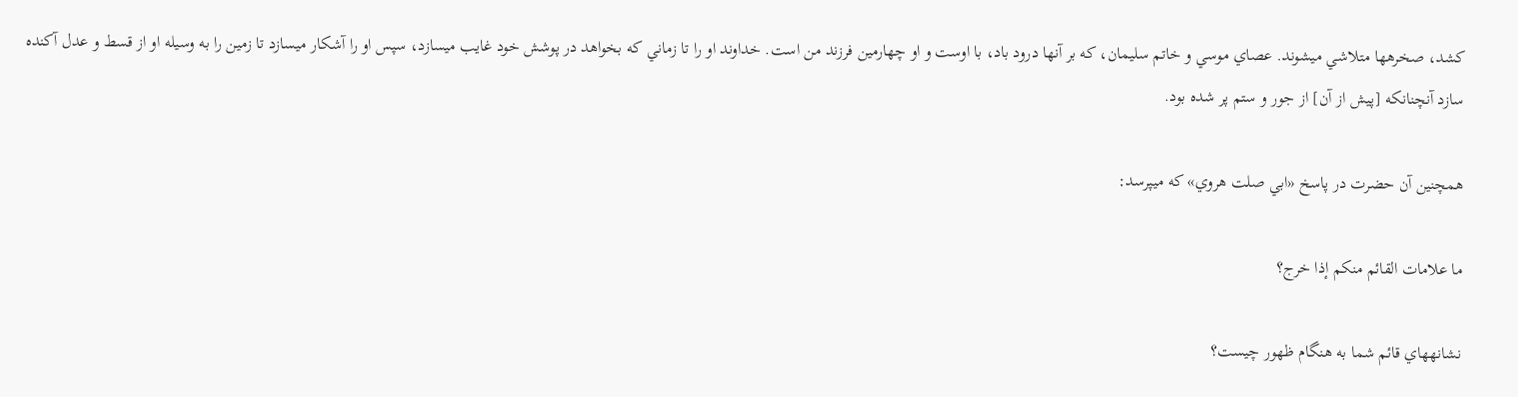کشد، صخرهها متلاشي ميشوند. عصاي موسي و خاتم سليمان، که بر آنها درود باد، با اوست و او چهارمين فرزند من است. خداوند او را تا زماني که بخواهد در پوشش خود غايب ميسازد، سپس او را آشکار ميسازد تا زمين را به وسيله او از قسط و عدل آکنده سازد آنچنانکه [پيش از آن] از جور و ستم پر شده بود.

همچنين آن حضرت در پاسخ «ابي صلت هروي» که ميپرسد:

ما علامات القائم منکم إذا خرج؟

نشانههاي قائم شما به هنگام ظهور چيست؟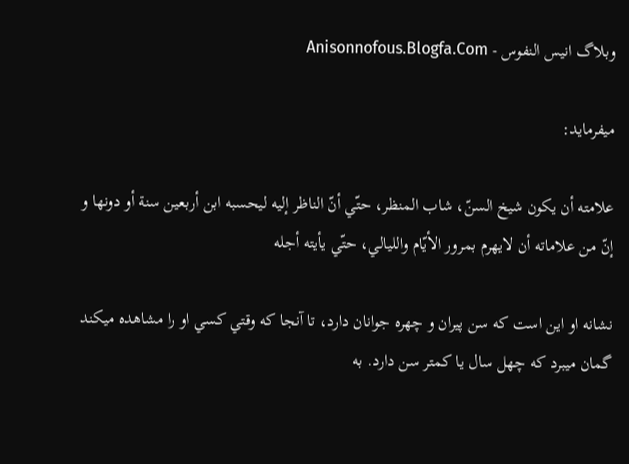وبلاگ انيس النفوس - Anisonnofous.Blogfa.Com

ميفرمايد:

علامته أن يکون شيخ السنّ، شاب المنظر، حتّي أنّ الناظر إليه ليحسبه ابن أربعين سنة أو دونها و إنّ من علاماته أن لايهرم بمرور الأيّام والليالي، حتّي يأيته أجله

نشانه او اين است که سن پيران و چهره جوانان دارد، تا آنجا که وقتي کسي او را مشاهده ميکند گمان ميبرد که چهل سال يا کمتر سن دارد. به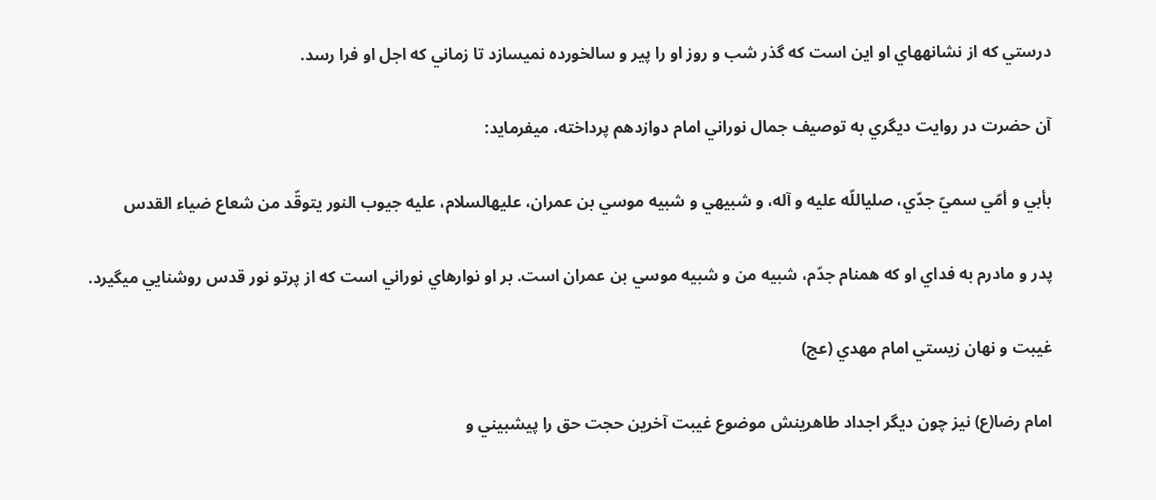درستي که از نشانههاي او اين است که گذر شب و روز او را پير و سالخورده نميسازد تا زماني که اجل او فرا رسد.

آن حضرت در روايت ديگري به توصيف جمال نوراني امام دوازدهم پرداخته، ميفرمايد:

بأبي و أمّي سميّ جدّي، صلياللّه عليه و آله، و شبيهي و شبيه موسي بن عمران، عليهالسلام، عليه جيوب النور يتوقّد من شعاع ضياء القدس

پدر و مادرم به فداي او که همنام جدّم، شبيه من و شبيه موسي بن عمران است. بر او نوارهاي نوراني است که از پرتو نور قدس روشنايي ميگيرد.

غيبت و نهان زيستي امام مهدي (عج)

امام رضا(ع) نيز چون ديگر اجداد طاهرينش موضوع غيبت آخرين حجت حق را پيشبيني و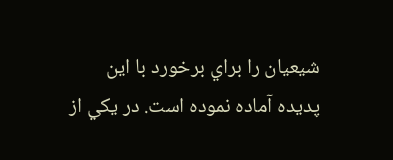شيعيان را براي برخورد با اين پديده آماده نموده است. در يکي از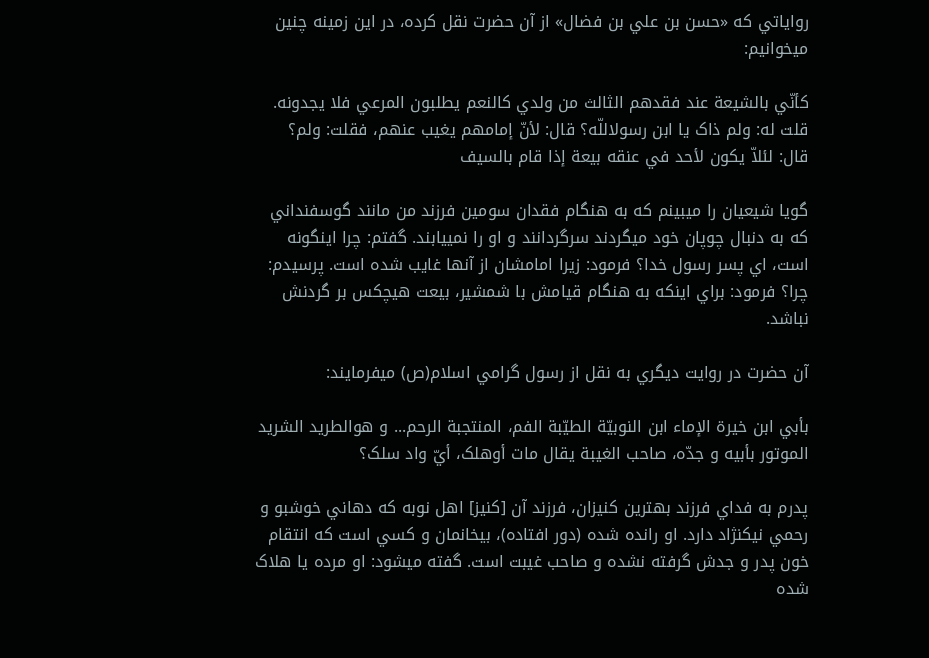رواياتي که «حسن بن علي بن فضال» از آن حضرت نقل کرده، در اين زمينه چنين ميخوانيم:

کأنّي بالشيعة عند فقدهم الثالث من ولدي کالنعم يطلبون المرعي فلا يجدونه. قلت له: ولم ذاک يا ابن رسولاللّه؟ قال: لأنّ إمامهم يغيب عنهم، فقلت: ولم؟ قال: لئلاّ يکون لأحد في عنقه بيعة إذا قام بالسيف

گويا شيعيان را ميبينم که به هنگام فقدان سومين فرزند من مانند گوسفنداني که به دنبال چوپان خود ميگردند سرگردانند و او را نمييابند. گفتم: چرا اينگونه است، اي پسر رسول خدا؟ فرمود: زيرا امامشان از آنها غايب شده است. پرسيدم: چرا؟ فرمود: براي اينکه به هنگام قيامش با شمشير، بيعت هيچکس بر گردنش نباشد.

آن حضرت در روايت ديگري به نقل از رسول گرامي اسلام(ص) ميفرمايند:

بأبي ابن خيرة الإماء ابن النوبيّة الطيّبة الفم، المنتجبة الرحم... و هوالطريد الشريد الموتور بأبيه و جدّه، صاحب الغيبة يقال مات أوهلک، أيّ واد سلک؟

پدرم به فداي فرزند بهترين کنيزان، فرزند آن [کنيز] اهل نوبه که دهاني خوشبو و رحمي نيکنژاد دارد. او رانده شده (دور افتاده)، بيخانمان و کسي است که انتقام خون پدر و جدش گرفته نشده و صاحب غيبت است. گفته ميشود: او مرده يا هلاک شده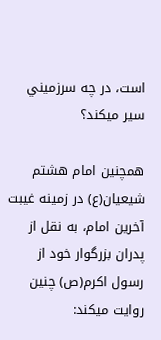است، در چه سرزميني سير ميکند؟

همچنين امام هشتم شيعيان(ع) در زمينه غيبت آخرين امام، به نقل از پدران بزرگوار خود از رسول اکرم(ص) چنين روايت ميکند: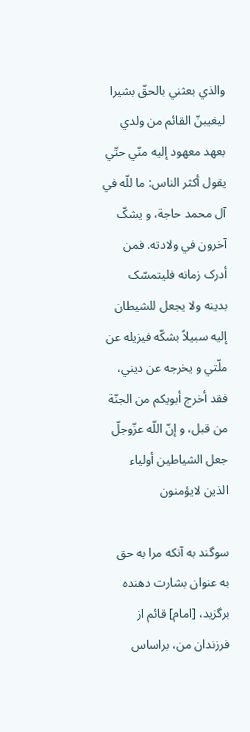والذي بعثني بالحقّ بشيرا ليغيبنّ القائم من ولدي بعهد معهود إليه منّي حتّي يقول أکثر الناس: ما للّه في آل محمد حاجة، و يشکّ آخرون في ولادته. فمن أدرک زمانه فليتمسّک بدينه ولا يجعل للشيطان إليه سبيلاً بشکّه فيزيله عن ملّتي و يخرجه عن ديني، فقد أخرج أبويکم من الجنّة من قبل، و إنّ اللّه عزّوجلّ جعل الشياطين أولياء الذين لايؤمنون

سوگند به آنکه مرا به حق به عنوان بشارت دهنده برگزيد، [امام] قائم از فرزندان من، براساس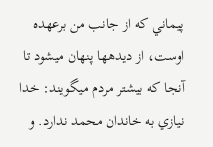پيماني که از جانب من برعهده اوست، از ديدهها پنهان ميشود تا آنجا که بيشتر مردم ميگويند: خدا نيازي به خاندان محمد ندارد. و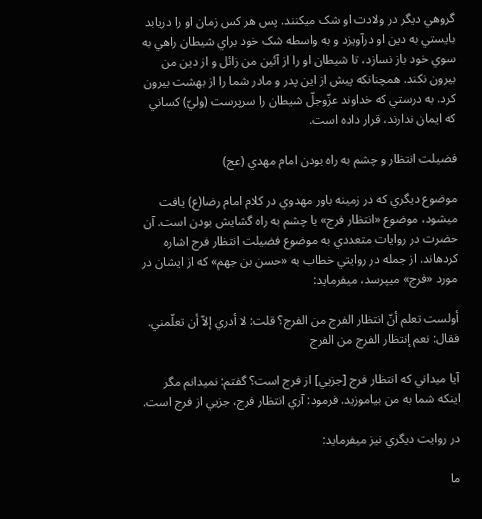گروهي ديگر در ولادت او شک ميکنند. پس هر کس زمان او را دريابد بايستي به دين او درآويزد و به واسطه شک خود براي شيطان راهي به سوي خود باز نسازد، تا شيطان او را از آئين من زائل و از دين من بيرون نکند. همچنانکه پيش از اين پدر و مادر شما را از بهشت بيرون کرد. به درستي که خداوند عزّوجلّ شيطان را سرپرست (وليّ) کساني که ايمان ندارند، قرار داده است.

فضيلت انتظار و چشم به راه بودن امام مهدي (عج)

موضوع ديگري که در زمينه باور مهدوي در کلام امام رضا(ع) يافت ميشود، موضوع «انتظار فرج» يا چشم به راه گشايش بودن است. آن حضرت در روايات متعددي به موضوع فضيلت انتظار فرج اشاره کردهاند. از جمله در روايتي خطاب به «حسن بن جهم» که از ايشان در مورد «فرج» ميپرسد، ميفرمايد:

أولست تعلم أنّ انتظار الفرج من الفرج؟ قلت: لا أدري إلاّ أن تعلّمني. فقال: نعم إنتظار الفرج من الفرج

آيا ميداني که انتظار فرج [جزيي] از فرج است؟ گفتم: نميدانم مگر اينکه شما به من بياموزيد. فرمود: آري انتظار فرج، جزيي از فرج است.

در روايت ديگري نيز ميفرمايد:

ما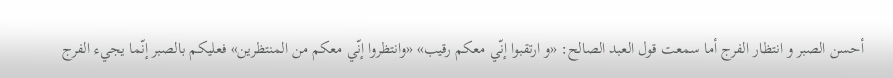أحسن الصبر و انتظار الفرج أما سمعت قول العبد الصالح: «و ارتقبوا إنّي معکم رقيب» «وانتظروا إنّي معکم من المنتظرين» فعليکم بالصبر إنّما يجيء الفرج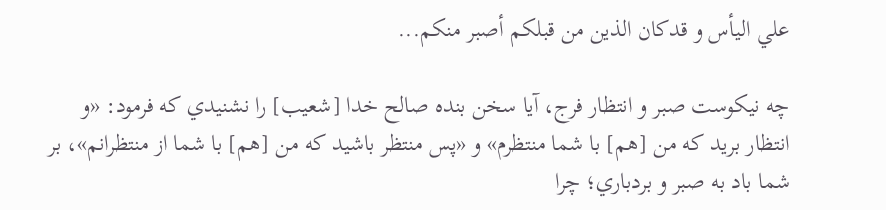علي اليأس و قدکان الذين من قبلکم أصبر منکم...

چه نيکوست صبر و انتظار فرج، آيا سخن بنده صالح خدا [شعيب] را نشنيدي که فرمود: «و انتظار بريد که من [هم] با شما منتظرم» و «پس منتظر باشيد که من [هم] با شما از منتظرانم»، بر شما باد به صبر و بردباري؛ چرا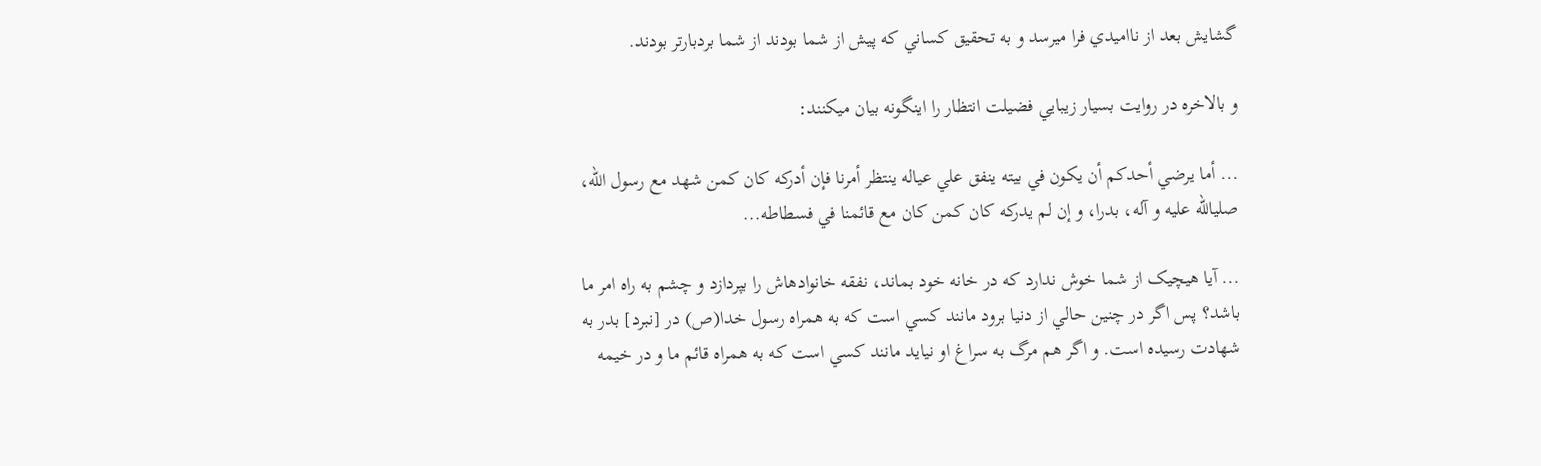گشايش بعد از نااميدي فرا ميرسد و به تحقيق کساني که پيش از شما بودند از شما بردبارتر بودند.

و بالاخره در روايت بسيار زيبايي فضيلت انتظار را اينگونه بيان ميکنند:

... أما يرضي أحدکم أن يکون في بيته ينفق علي عياله ينتظر أمرنا فإن أدرکه کان کمن شهد مع رسول اللّه، صلياللّه عليه و آله، بدرا، و إن لم يدرکه کان کمن کان مع قائمنا في فسطاطه...

... آيا هيچيک از شما خوش ندارد که در خانه خود بماند، نفقه خانوادهاش را بپردازد و چشم به راه امر ما باشد؟ پس اگر در چنين حالي از دنيا برود مانند کسي است که به همراه رسول خدا(ص) در [نبرد] بدر به شهادت رسيده است. و اگر هم مرگ به سراغ او نيايد مانند کسي است که به همراه قائم ما و در خيمه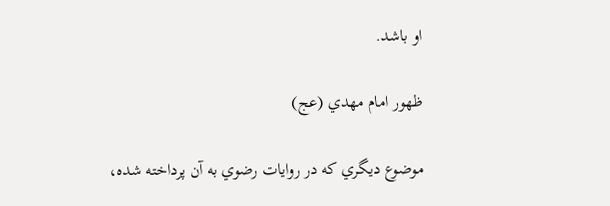او باشد.

ظهور امام مهدي (عج)

موضوع ديگري که در روايات رضوي به آن پرداخته شده،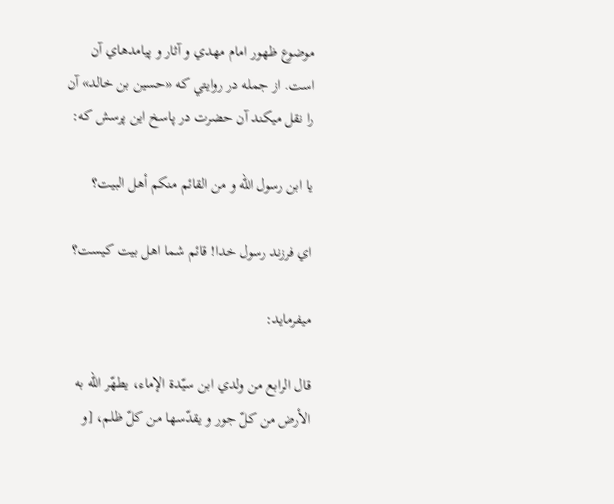موضوع ظهور امام مهدي و آثار و پيامدهاي آن است. از جمله در روايتي که «حسين بن خالد» آن را نقل ميکند آن حضرت در پاسخ اين پرسش که:

يا ابن رسول اللّه و من القائم منکم أهل البيت؟

اي فرزند رسول خدا! قائم شما اهل بيت کيست؟

ميفرمايد:

قال الرابع من ولدي ابن سيّدة الإماء، يطهّر اللّه به الأرض من کلّ جور و يقدّسها من کلّ ظلم، [و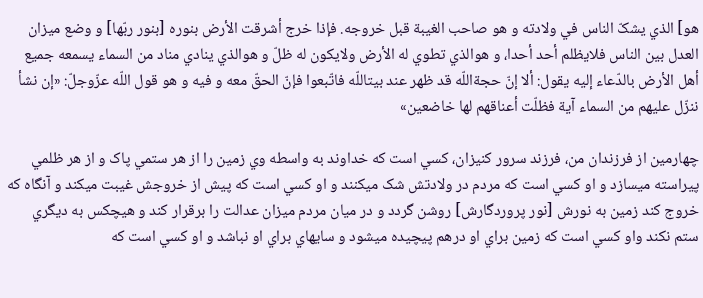هو] الذي يشکّ الناس في ولادته و هو صاحب الغيبة قبل خروجه. فإذا خرج أشرقت الأرض بنوره [بنور ربّها] و وضع ميزان العدل بين الناس فلايظلم أحد أحدا، و هوالذي تطوي له الأرض ولايکون له ظلّ و هوالذي ينادي مناد من السماء يسمعه جميع أهل الأرض بالدّعاء إليه يقول: ألا إنّ حجةاللّه قد ظهر عند بيتاللّه فاتّبعوا فإنّ الحقّ معه و فيه و هو قول اللّه عزّوجلّ: «إن نشأ ننزّل عليهم من السماء آية فظلّت أعناقهم لها خاضعين»

چهارمين از فرزندان من، فرزند سرور کنيزان، کسي است که خداوند به واسطه وي زمين را از هر ستمي پاک و از هر ظلمي پيراسته ميسازد و او کسي است که مردم در ولادتش شک ميکنند و او کسي است که پيش از خروجش غيبت ميکند و آنگاه که خروج کند زمين به نورش [نور پروردگارش] روشن گردد و در ميان مردم ميزان عدالت را برقرار کند و هيچکس به ديگري ستم نکند واو کسي است که زمين براي او درهم پيچيده ميشود و سايهاي براي او نباشد و او کسي است که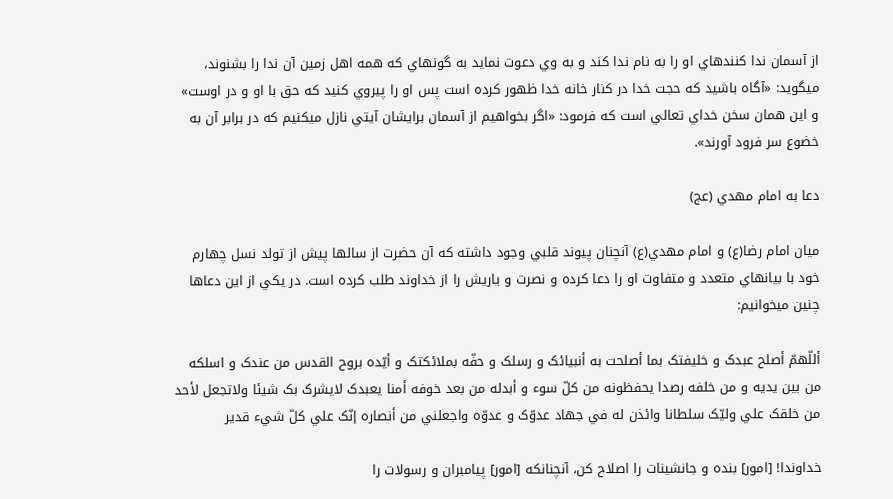از آسمان ندا کنندهاي او را به نام ندا کند و به وي دعوت نمايد به گونهاي که همه اهل زمين آن ندا را بشنوند، ميگويد: «آگاه باشيد که حجت خدا در کنار خانه خدا ظهور کرده است پس او را پيروي کنيد که حق با او و در اوست» و اين همان سخن خداي تعالي است که فرمود: «اگر بخواهيم از آسمان برايشان آيتي نازل ميکنيم که در برابر آن به خضوع سر فرود آورند».

دعا به امام مهدي (عج)

ميان امام رضا(ع) و امام مهدي(ع) آنچنان پيوند قلبي وجود داشته که آن حضرت از سالها پيش از تولد نسل چهارم خود با بيانهاي متعدد و متفاوت او را دعا کرده و نصرت و ياريش را از خداوند طلب کرده است. در يکي از اين دعاها چنين ميخوانيم:

أللّهمّ أصلح عبدک و خليفتک بما أصلحت به أنبيائک و رسلک و حفّه بملائکتک و أيّده بروح القدس من عندک و اسلکه من بين يديه و من خلفه رصدا يحفظونه من کلّ سوء و أبدله من بعد خوفه أمنا يعبدک لايشرک بک شيئا ولاتجعل لأحد من خلقک علي وليّک سلطانا وائذن له في جهاد عدوّک و عدوّه واجعلني من أنصاره إنّک علي کلّ شيء قدير

خداوندا! [امور] بنده و جانشينات را اصلاح کن، آنچنانکه [امور] پيامبران و رسولات را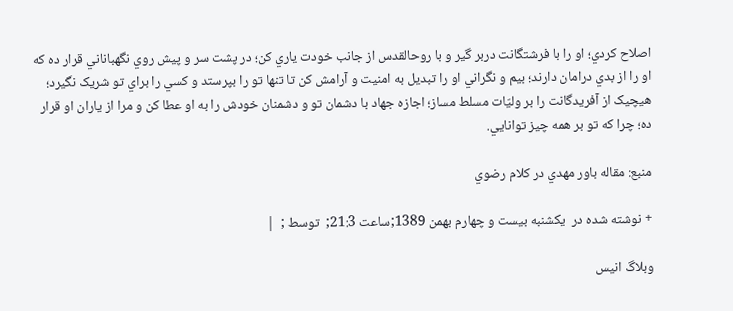اصلاح کردي؛ او را با فرشتگانت دربر گير و با روحالقدس از جانب خودت ياري کن؛ در پشت سر و پيش روي نگهباناني قرار ده که او را از بدي درامان دارند؛ بيم و نگراني او را تبديل به امنيت و آرامش کن تا تنها تو را بپرستد و کسي را براي تو شريک نگيرد؛ هيچيک از آفريدگانت را بر وليّات مسلط مساز؛ اجازه جهاد با دشمان تو و دشمنان خودش را به او عطا کن و مرا از ياران او قرار ده؛ چرا که تو بر همه چيز توانايي.

منبع: مقاله باور مهدي در کلام رضوي

+ نوشته شده در  یکشنبه بیست و چهارم بهمن 1389;ساعت 21:3;  توسط ;  |

وبلاگ انیس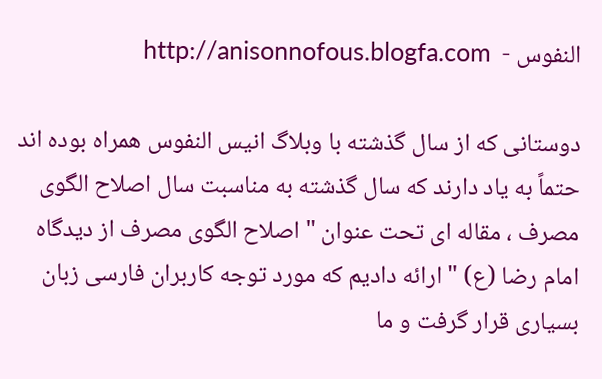النفوس -  http://anisonnofous.blogfa.com

دوستانی که از سال گذشته با وبلاگ انیس النفوس همراه بوده اند حتماً به یاد دارند که سال گذشته به مناسبت سال اصلاح الگوی مصرف ، مقاله ای تحت عنوان " اصلاح الگوی مصرف از دیدگاه امام رضا (ع) " ارائه دادیم که مورد توجه کاربران فارسی زبان بسیاری قرار گرفت و ما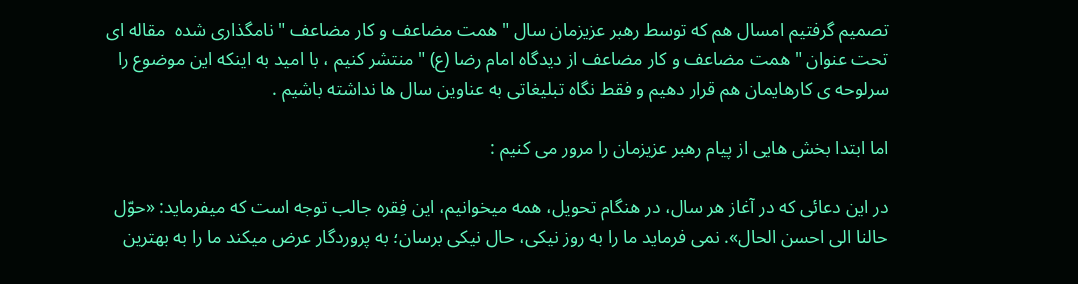تصمیم گرفتیم امسال هم که توسط رهبر عزیزمان سال " همت مضاعف و کار مضاعف " نامگذاری شده  مقاله ای تحت عنوان " همت مضاعف و کار مضاعف از دیدگاه امام رضا (ع) " منتشر کنیم ، با امید به اینکه این موضوع را سرلوحه ی کارهایمان هم قرار دهیم و فقط نگاه تبلیغاتی به عناوین سال ها نداشته باشیم .

اما ابتدا بخش هایی از پیام رهبر عزیزمان را مرور می کنیم :

در این دعائی که در آغاز هر سال، در هنگام تحویل، همه میخوانیم، این فِقره جالب توجه است که میفرماید: «حوّل حالنا الی احسن الحال». نمی فرماید ما را به روز نیکی، حال نیکی برسان؛ به پروردگار عرض میکند ما را به بهترین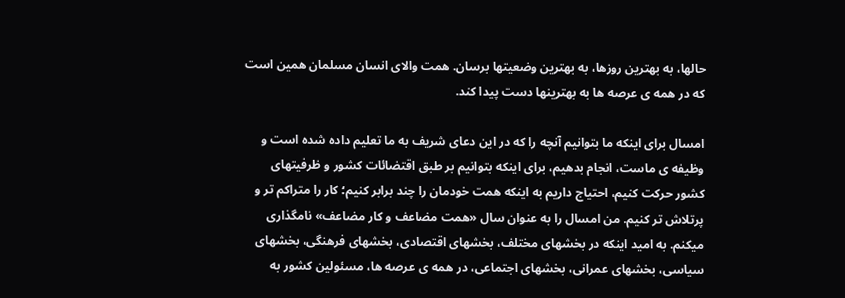حالها، به بهترین روزها، به بهترین وضعیتها برسان. همت والای انسان مسلمان همین است که در همه ی عرصه ها به بهترینها دست پیدا کند.

امسال برای اینکه ما بتوانیم آنچه را که در این دعای شریف به ما تعلیم داده شده است و وظیفه ی ماست، انجام بدهیم، برای اینکه بتوانیم بر طبق اقتضائات کشور و ظرفیتهای کشور حرکت کنیم، احتیاج داریم به اینکه همت خودمان را چند برابر کنیم؛ کار را متراکم تر و پرتلاش تر کنیم. من امسال را به عنوان سال «همت مضاعف و کار مضاعف» نامگذاری میکنم. به امید اینکه در بخشهای مختلف، بخشهای اقتصادی، بخشهای فرهنگی، بخشهای سیاسی، بخشهای عمرانی، بخشهای اجتماعی، در همه ی عرصه ها، مسئولین کشور به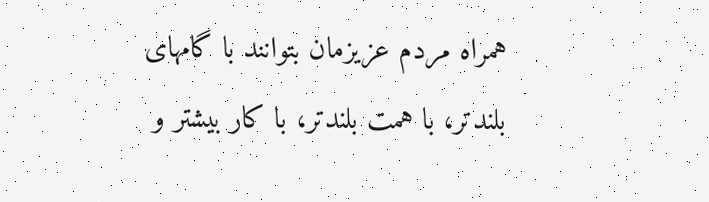همراه مردم عزیزمان بتوانند با گامهای بلندتر، با همت بلندتر، با کار بیشتر و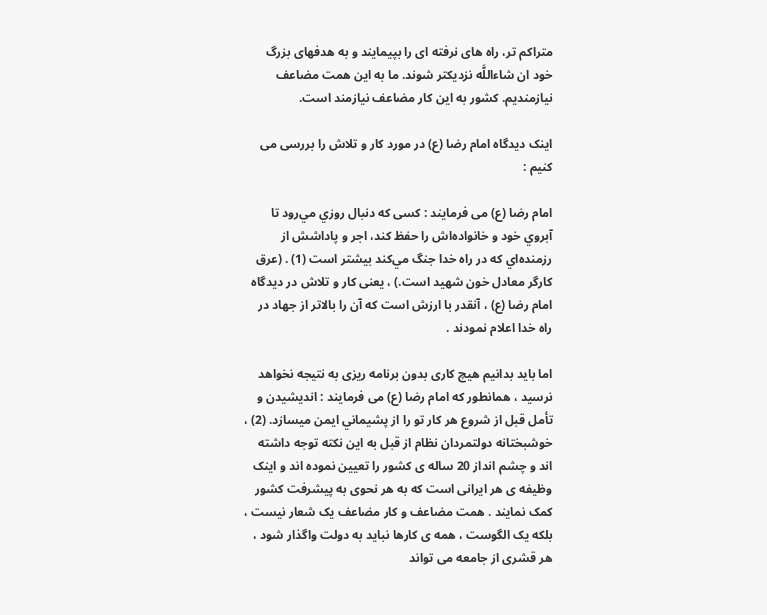متراکم تر، راه های نرفته ای را بپیمایند و به هدفهای بزرگ خود ان شاءاللَّه نزدیکتر شوند. ما به این همت مضاعف نیازمندیم. کشور به این کار مضاعف نیازمند است.

اینک دیدگاه امام رضا (ع) در مورد کار و تلاش را بررسی می کنیم :

امام رضا (ع) می فرمایند : کسی که دنبال روزي مي‌رود تا آبروي خود و خانواده‌اش را حفظ کند، اجر و پاداشش از رزمنده‌اي که در راه خدا جنگ مي‌کند بيشتر است (1) . (عرق کارگر معادل خون شهيد است.) ، یعنی کار و تلاش در دیدگاه امام رضا (ع) ، آنقدر با ارزش است که آن را بالاتر از جهاد در راه خدا اعلام نمودند .

اما باید بدانیم هیچ کاری بدون برنامه ریزی به نتیجه نخواهد نرسید ، همانطور که امام رضا (ع) می فرمایند : انديشيدن و تأمل قبل از شروع هر کار تو را از پشيماني ايمن ميسازد. (2) ، خوشبختانه دولتمردان نظام از قبل به این نکته توجه داشته اند و چشم انداز 20 ساله ی کشور را تعیین نموده اند و اینک وظیفه ی هر ایرانی است که به هر نحوی به پیشرفت کشور کمک نمایند . همت مضاعف و کار مضاعف یک شعار نیست ، بلکه یک الگوست ، همه ی کارها نباید به دولت واگذار شود ، هر قشری از جامعه می تواند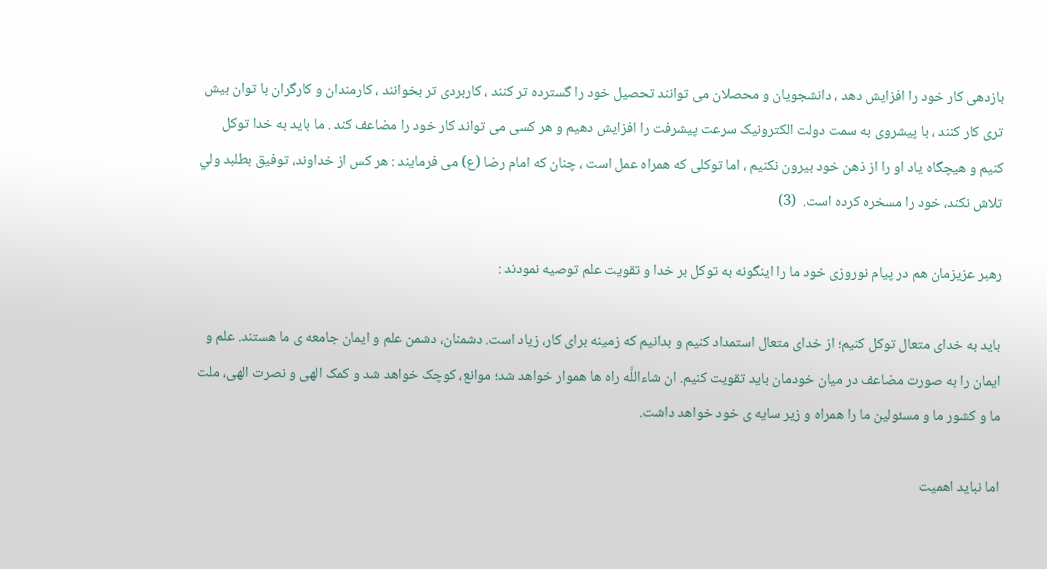بازدهی کار خود را افزایش دهد ، دانشجویان و محصلان می توانند تحصیل خود را گسترده تر کنند ، کاربردی تر بخوانند ، کارمندان و کارگران با توان بیش تری کار کنند ، با پیشروی به سمت دولت الکترونیک سرعت پیشرفت را افزایش دهیم و هر کسی می تواند کار خود را مضاعف کند . ما باید به خدا توکل کنیم و هیچگاه یاد او را از ذهن خود بیرون نکنیم ، اما توکلی که همراه عمل است ، چنان که امام رضا (ع) می فرمایند : هر کس از خداوند، توفيق بطلبد ولي تلاش نکند، خود را مسخره کرده است.  (3)

رهبر عزیزمان هم در پیام نوروزی خود ما را اینگونه به توکل بر خدا و تقویت علم توصیه نمودند :

باید به خدای متعال توکل کنیم؛ از خدای متعال استمداد کنیم و بدانیم که زمینه برای کار، زیاد است. دشمنان، دشمن علم و ایمان جامعه ی ما هستند. علم و ایمان را به صورت مضاعف در میان خودمان باید تقویت کنیم. ان شاءاللَّه راه ها هموار خواهد شد؛ موانع، کوچک خواهد شد و کمک الهی و نصرت الهی، ملت ما و کشور ما و مسئولین ما را همراه و زیر سایه ی خود خواهد داشت.

اما نباید اهمیت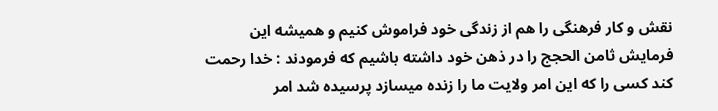نقش و کار فرهنگی را هم از زندگی خود فراموش کنیم و همیشه این فرمایش ثامن الحجج را در ذهن خود داشته باشیم که فرمودند : خدا رحمت کند کسی را که این امر ولایت ما را زنده میسازد پرسیده شد امر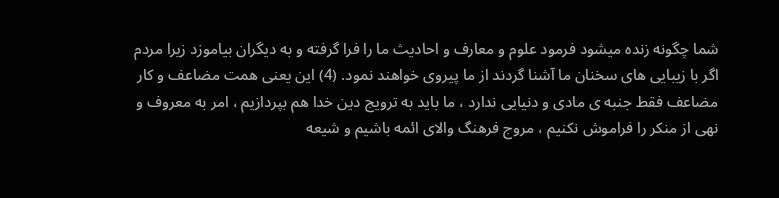شما چگونه زنده میشود فرمود علوم و معارف و احادیث ما را فرا گرفته و به دیگران بیاموزد زیرا مردم اگر با زیبایی های سخنان ما آشنا گردند از ما پیروی خواهند نمود. (4) این یعنی همت مضاعف و کار مضاعف فقط جنبه ی مادی و دنیایی ندارد ، ما باید به ترویج دین خدا هم بپردازیم ، امر به معروف و نهی از منکر را فراموش نکنیم ، مروج فرهنگ والای ائمه باشیم و شیعه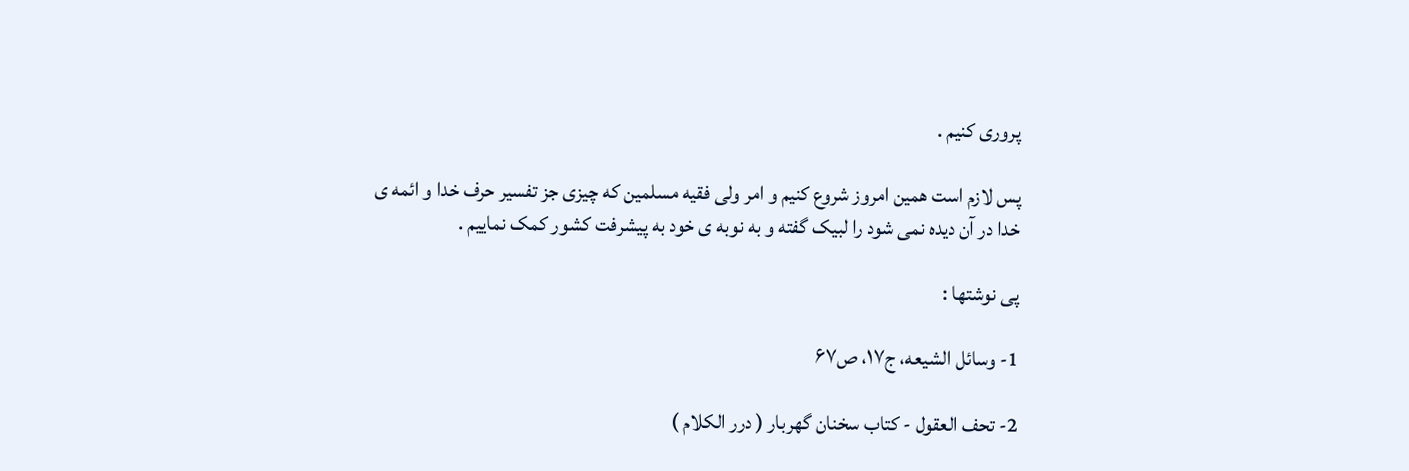پروری کنیم .

پس لازم است همین امروز شروع کنیم و امر ولی فقیه مسلمین که چیزی جز تفسیر حرف خدا و ائمه ی خدا در آن دیده نمی شود را لبیک گفته و به نوبه ی خود به پیشرفت کشور کمک نماییم .

پی نوشتها :

1- وسائل الشیعه، ج۱۷، ص۶۷

2- تحف العقول - کتاب سخنان گهربار ( درر الکلام )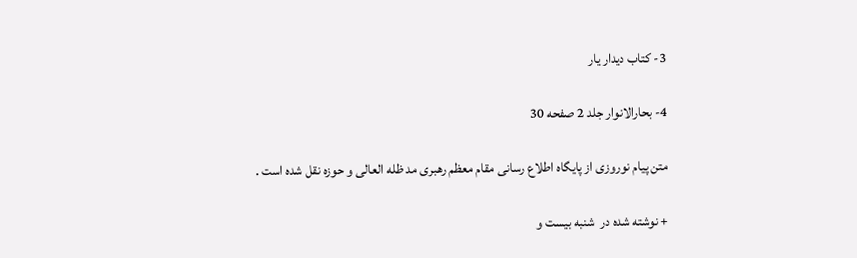3- کتاب دیدار یار

4- بحارالانوار جلد 2 صفحه 30

متن پیام نوروزی از پایگاه اطلاع رسانی مقام معظم رهبری مد ظله العالی و حوزه نقل شده است .

+ نوشته شده در  شنبه بیست و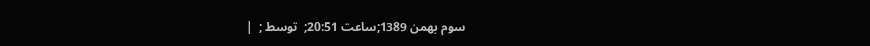سوم بهمن 1389;ساعت 20:51;  توسط ;  |